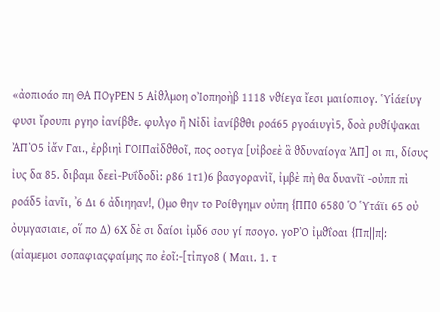«ἀοπιοάο πη ΘΑ ΠΟγΡΕΝ 5 Αἰϑλμοη οἸοπηοὴβ 1118 νϑίεγα ἴεσι μαιίοπιογ. Ὑἱάείυγ φυσι ἴρουπι ργηο ἰανίβϑε. φυλγο ἢ Νἰδὶ ἰανίβϑθι ροά65 ργοάιυγὶ5, δοὰ ρυϑίψακαι ἈΠῸ5 ἰἄν Γαι., ἐρβιηὶ ΓΟΙΠαἰδϑθοῖ, πος οοτγα [υἰβοεὲ ἃ ϑδυναίογα ἈΠ] οι πι, δίσυς ἰυς δα 85. διβαμι δεεὶ-Ρυΐδοδὶ: ρ86 1τ1)6 βασγορανὶῖ, ἰμβὲ πὴ θα δυανῖϊ -οὐππ πὶ ροάδ5 ἰανῖι, ᾿6 Δι 6 ἀδιηηαν!, ()μο θην το Ροίθγημν οὐπη {ΠΠ0 6580 Ὁ Ὑτάϊι 65 οὐ ὀυμγασιαιε, οἵ πο Δ) 6Χ δὲ σι δαίοι ἰμδ6 σου γί πσογο. γοΡῸ ἰμϑΐοαι {Ππ||π|: (αἰαμεμοι σοπαφιαςφαίμης πο ἐοῖ:-[τἰπγο8 ( Μαιι. 1. τ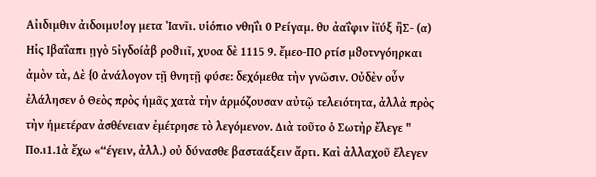Αἰιδιμθιν ἀιδοιμυ!ογ μετα Ἰανῖι. υἱόπιο νθηΐι 0 Ρείγαμ. θυ ἀαΐφιν ἰϊύξ ἢΣ- (α) Ηἰς Ιβαΐαπι ῃγὸ 5ἰγδοίἀβ ροϑιιῖ, χυοα δὲ 1115 9. ἔμεο-ΠΟ ρτίσ μϑοτνγόηρκαι ἀμὸν τὰ, Δὲ {0 ἀνάλογον τῇ θνητῇ φύσε: δεχόμεθα τὴν γνῶσιν. Οὐδὲν οὖν ἐλάλησεν ὁ Θεὸς πρὸς ἡμᾶς χατὰ τὴν ἁρμόζουσαν αὐτῷ τελειότητα, ἀλλὰ πρὸς τὴν ἡμετέραν ἀσθένειαν ἐμέτρησε τὸ λεγόμενον. Διὰ τοῦτο ὁ Σωτὴρ ἔλεγε " Πο.ι1.1ὰ ἔχω «“έγειν, ἀλλ.) οὐ δύνασθε βασταάξειν ἄρτι. Καὶ ἀλλαχοῦ ἕλεγεν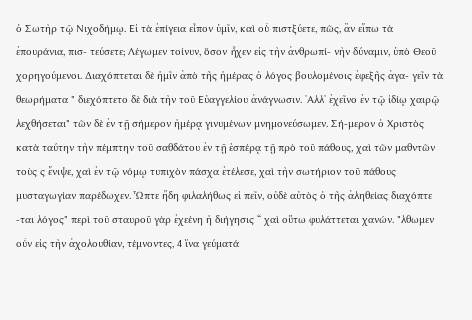ὁ Σωτὴρ τῷ Νιχοδήμῳ. Εἰ τὰ ἐπίγεια εἶπον ὑμῖν, καὶ οὗ πιστξύετε, πῶς, ἂν εἴπω τὰ ἐπουράνια, πισ- τεύσετε; Λέγωμεν τοίνυν, ὅσον ἧχεν εἰς τὴν ἀνθρωπί- νὴν δύναμιν, ὑπὸ Θεοῦ χορηγούμενοι. Διαχόπτεται δὲ ἡμῖν ἀπὸ τῆς ἡμέρας ὁ λόγος βουλομένοις ἐφεξῆς ἀγα- γεῖν τὰ θεωρήματα " διεχόπτετο δὲ διὰ τὴν τοῦ Εὐαγγελίου ἀνάγνωσιν. ᾿Αλλ᾽ ἐχεῖνο ἐν τῷ ἰδίῳ χαιρῷ λεχθήσεται" τῶν δὲ ἐν τῇ σήμερον ἡμέρᾳ γινυμένων μνημονεύσωμεν. Σή-μερον ὁ Χριστὸς κατὰ ταύτην τὴν πέμπτην τοῦ σαθδάτου ἐν τῇ ἑσπέρᾳ τῇ πρὸ τοῦ πάθους, χαὶ τῶν μαθντῶν τοὺς ς ἔνιψε, χαὶ ἐν τῷ νόμῳ τυπιχὸν πάσχα ἐτέλεσε, χαὶ τὴν σωτήριον τοῦ πάθους μυσταγωγίαν παρέδωχεν. Ὧπτε ἤδη φιλαλήθως εἰ πεῖν, οὐδὲ αὐτὸς ὁ τῆς ἀληθείας διαχόπτε -ται λόγος" περὶ τοῦ σταυροῦ γὰρ ἐχεένη ἡ διήγησις “ χαὶ οὕτω φυλάττεται χανών. "λθωμεν οὖν εἰς τὴν ἀχολουθίαν, τέμνοντες, 4 ἵνα γεύματά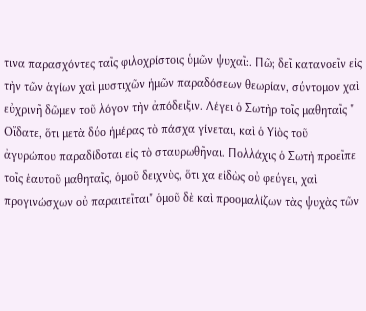τινα παρασχόντες ταῖς φιλοχρίστοις ὑμῶν ψυχαῖ:. Πῶ; δεῖ κατανοεῖν εἰς τὴν τῶν ἁγίων χαὶ μυστιχῶν ἡμῶν παραδόσεων θεωρίαν, σύντομον χαὶ εὐχρινῆ δῶμεν τοῦ λόγον τὴν ἀπόδειξιν. Λέγει ὁ Σωτὴρ τοῖς μαθηταῖς " Οἴδατε, ὅτι μετὰ δύο ἡμέρας τὸ πάσχα γίνεται, καὶ ὁ Υἱὸς τοῦ ἀγυρώπου παραδίδοται εἰς τὸ σταυρωθῆναι. Πολλάχις ὁ Σωτὴ προεῖπε τοῖς ἑαυτοῦ μαθηταῖς, ὁμοῦ δειχνὺς, ὅτι χα εἰδὼς οὐ φεύγει, χαὶ προγινώσχων οὐ παραιτεῖται" ὁμοῦ δὲ καὶ προομαλίζων τὰς ψυχὰς τῶν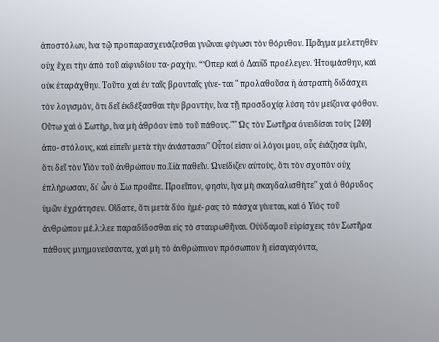ἀποστόλων, ἵνα τῷ προπαρασχευάζεσθαι γνῶναι φύγωσι τὸν θόρυθον. Πρᾶγμα μελετηθὲν οὐχ ἔχει τὴν ἀπὸ τοῦ αἰφνιδίου τα- ραχὴν. “Ὅπερ καὶ ὁ Δαυΐδ προέλεγεν. Ἡτοιμάσθην, καὶ οὐκ ἐταράχθην. Τοῦτο χαὶ ἐν ταῖς βρονταῖς γίνε- ται " προλαθοῦσα ἡ ἀστραπὴ διδάσχει τὸν λογισμὸν, ὅτι δεῖ ἐκδέξασθαι τὴν βροντὴν, ἵνα τῇ προσδοχίᾳ λύση τὸν μείζονα φόθον. Οὕτω χαὶ ὁ Σωτὴρ, ἵνα μὴ ἀθρόον ὑπὸ τοῦ πάθους."" Ὡς τὸν Σωτῆρα ὀνειδίσαι τοὺς [249] ἀπο- στόλους, καὶ εἰπεῖν μετὰ τὴν ἀνάστασιν" Οὗτοί εἰσιν οἱ λόγοι μου, οὖς ἐιάζησα ὑμῖν, ὅτι δεῖ τὸν Υἱὸν τοῦ ἀνθρώπου πο.ῖ.ἰὰ παθεῖν. Ὠνείδιζεν αὐτοὺς, ὅτι τὸν σχοπὸν οὐχ ἐπλήρωσαν, δι᾽ ὧν ὁ Σω προιῖπε. Προεῖπον, φησὶν, ἵγα μὴ σκαγδαλισθὴτε" χαὶ ὁ θόρυδος ὑμῶν ἐχράτησεν. Οἴδατε, ὅτι μετὰ δύο ἡμέ- ρας τὸ πάσχα γίνεται, καὶ ὁ Υἱὸς τοῦ ἀνθρώπου μέ.λ:λεε παραδίδοσθαι εἰς τὸ σταυρωθῆναι. Οὐὑδαμοῦ εὑρίσχεις τὸν Σωτῆρα πάθους μνημονεύσαντα, χαὶ μὴ τὸ ἀνθρώπινον πρόσωπον ἢ εἰσαγαγόντα,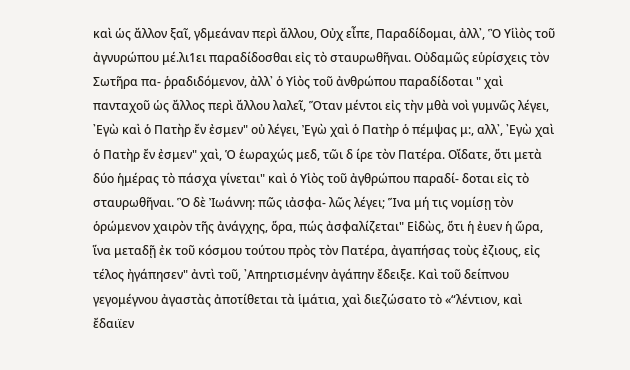καὶ ὡς ἄλλον ξαῖ, γδμεάναν περὶ ἄλλου, Οὐχ εἶπε, Παραδίδομαι, ἀλλ᾽, Ὃ Υἱὶὸς τοῦ ἀγνυρώπου μέ.λι1ει παραδίδοσθαι εἰς τὸ σταυρωθῆναι. Οὐδαμῶς εὑρίσχεις τὸν Σωτῆρα πα- ῥραδιδόμενον, ἀλλ᾽ ὁ Υἱὸς τοῦ ἀνθρώπου παραδίδοται " χαὶ πανταχοῦ ὡς ἄλλος περὶ ἄλλου λαλεῖ, Ὅταν μέντοι εἰς τὴν μθὰ νοὶ γυμνῶς λέγει, ᾿Εγὼ καὶ ὁ Πατὴρ ἔν ἐσμεν" οὐ λέγει, Ἐγὼ χαὶ ὁ Πατὴρ ὁ πέμψας μ:, αλλ᾽, ᾿Εγὼ χαὶ ὁ Πατὴρ ἔν ἐσμεν" χαὶ, Ὁ ἑωραχώς μεδ, τῶι δ ίρε τὸν Πατέρα. Οἴδατε, ὅτι μετὰ δύο ἡμέρας τὸ πάσχα γίνεται" καὶ ὁ Υἱὸς τοῦ ἀγθρώπου παραδί- δοται εἰς τὸ σταυρωθῆναι. Ὃ δὲ Ἰωάννη: πῶς ιἀσφα- λῶς λέγει; Ἵνα μή τις νομίσῃ τὸν ὁρώμενον χαιρὸν τῆς ἀνάγχης, ὅρα, πώς ἀσφαλίζεται" Εἰδὼς, ὅτι ἡ ἐυεν ἡ ὥρα, ἵνα μεταδῇ ἐκ τοῦ κόσμου τούτου πρὸς τὸν Πατέρα, ἀγαπήσας τοὺς ἐζιους, εἰς τέλος ἠγάπησεν" ἀντὶ τοῦ, ᾿Απηρτισμένην ἀγάπην ἔδειξε. Καὶ τοῦ δείπνου γεγομέγνου ἀγαστὰς ἀποτίθεται τὰ ἱμάτια, χαὶ διεζώσατο τὸ «“λέντιον, καὶ ἔδαιϊεν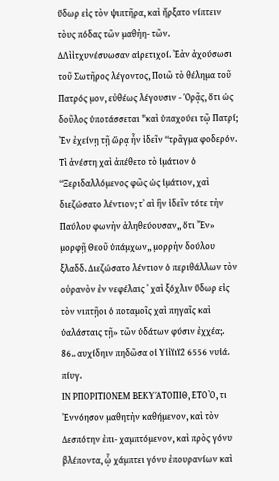ὕδωρ εἰς τὸν ψιπτῆρα, καὶ ἤρξατο νίπτειν τὸυς πόδας τῶν μαθὴη- τῶν. ΔΛὶἰτχυνέσυωσαν αἱρετιχοί. Ἐὰν ἀχούσωσι τοῦ Σωτῆρος λέγοντος, Ποιῶ τὸ θέλημα τοῦ Πατρός μον, εὐθέως λέγουσιν - Ὁρᾷς, ὅτι ὡς δοῦλος ὑποτάσσεται "καὶ ὑπαχούει τῷ Πατρί; Ἐν ἐχείνῃ τῇ ὥρᾳ ἦν ἰδεῖν “τρᾶγμα φοδερόν. Τὶ ἀνέστη χαὶ ἀπέθετο τὸ ἱμάτιον ὁ “Ξεριδαλλόμενος φῶς ὡς ἱμάτιον, χαὶ διεζώσατο λέντιον; τ᾿ αὶ ἣν ἰδεῖν τότε τὴν Παύλου φωνὴν ἀληθεύουσαν,, ὅτι Ἔν» μορφῇ Θεοῦ ὑπάμχων,, μορρὴν δούλου ξλαδδ. Διεζώσατο λέντιον ὁ περιθάλλων τὸν οὐρανὸν ἐν νεφέλαις ᾿ χαὶ ξόχλιν ὕδωρ εἰς τὸν νιπτῇοι ὁ ποταμοῖς χαὶ πηγαῖς καὶ ὑαλάσταις τῇ» τῶν ὑδάτων φύσιν ἐχχέα;.
86.. αυχίδηιν πηδῶσα οἱ Υἱἰϊιϊ2 6556 νυἱά. πίυγ.
ΙΝ ΡΠΟΡΙΤΙΟΝΕΜ ΒΕΚΥΆΤΟΠΙΘ, ΕΤΟῸ, τι Ἐννόησον μαθητὴν καθήμενον, καὶ τὸν Δεσπότην ἐπι- χαμπτόμενον, καὶ πρὸς γόνυ βλέποντα, ᾧ χάμπτει γόνυ ἐπουρανίων καὶ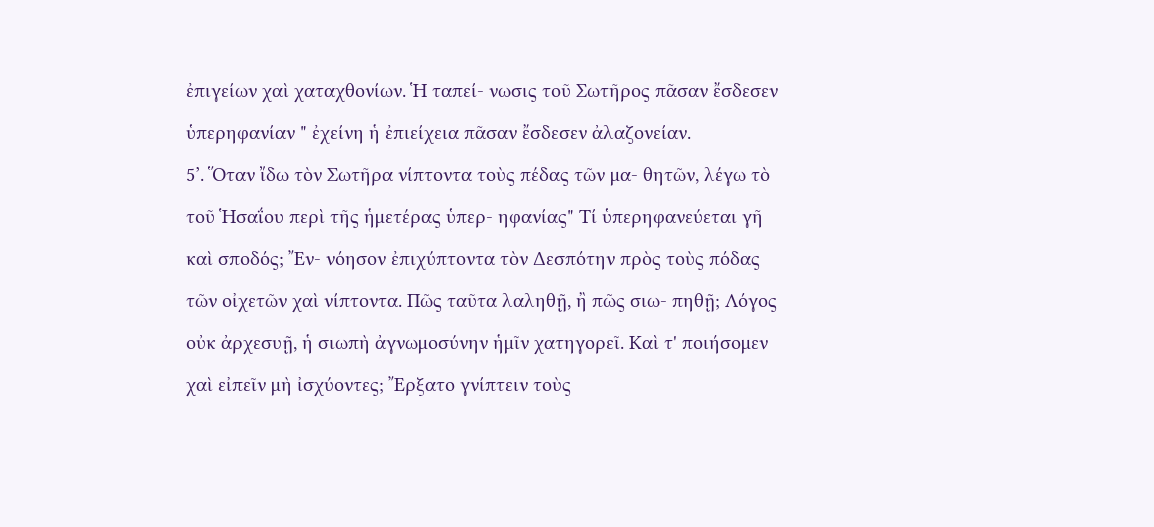ἐπιγείων χαὶ χαταχθονίων. Ἡ ταπεί- νωσις τοῦ Σωτῆρος πᾶσαν ἔσδεσεν ὑπερηφανίαν " ἐχείνη ἡ ἐπιείχεια πᾶσαν ἔσδεσεν ἀλαζονείαν.
5’. Ὅταν ἴδω τὸν Σωτῆρα νίπτοντα τοὺς πέδας τῶν μα- θητῶν, λέγω τὸ τοῦ Ἡσαΐου περὶ τῆς ἡμετέρας ὑπερ- ηφανίας" Τί ὑπερηφανεύεται γῆ καὶ σποδός; Ἔν- νόησον ἐπιχύπτοντα τὸν Δεσπότην πρὸς τοὺς πόδας τῶν οἰχετῶν χαὶ νίπτοντα. Πῶς ταῦτα λαληθῇ, ἢ πῶς σιω- πηθῇ; Λόγος οὐκ ἀρχεσυῇ, ἡ σιωπὴ ἀγνωμοσύνην ἡμῖν χατηγορεῖ. Καὶ τ' ποιήσομεν χαὶ εἰπεῖν μὴ ἰσχύοντες; Ἔρξατο γνίπτειν τοὺς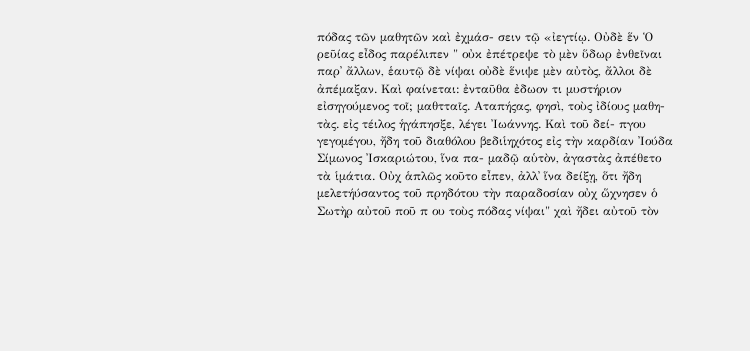πόδας τῶν μαθητῶν καὶ ἐχμάσ- σειν τῷ «ἰεγτίῳ. Οὐδὲ ἕν Ὁ ρεῦίας εἶδος παρέλιπεν " οὐκ ἐπέτρεψε τὸ μὲν ὕδωρ ἐνθεῖναι παρ᾽ ἄλλων, ἑαυτῷ δὲ νίψαι οὐδὲ ἕνιψε μὲν αὐτὸς, ἄλλοι δὲ ἀπέμαξαν. Καὶ φαίνεται: ἐνταῦθα ἐδωον τι μυστήριον εἰσηγούμενος τοῖ; μαθτταῖς. Αταπήςας, φησὶ, τοὺς ἰδίους μαθη- τὰς. εἰς τέιλος ἡγάπησξε, λέγει Ἰωάννης. Καὶ τοῦ δεί- πγου γεγομέγου, ἤδη τοῦ διαθόλου βεδιἱηχότος εἰς τὴν καρδίαν ᾿Ιούδα Σίμωνος Ἰσκαριώτου, ἵνα πα- μαδῷ αὑτὸν, ἀγαστὰς ἀπέθετο τὰ ἱμάτια. Οὐχ ἁπλῶς κοῦτο εἶπεν, ἀλλ᾽ ἵνα δείξῃ, ὅτι ἤδη μελετήύσαντος τοῦ πρηδότου τὴν παραδοσίαν οὐχ ὥχνησεν ὁ Σωτὴρ αὐτοῦ ποῦ π ου τοὺς πόδας νίψαι" χαὶ ἤδει αὐτοῦ τὸν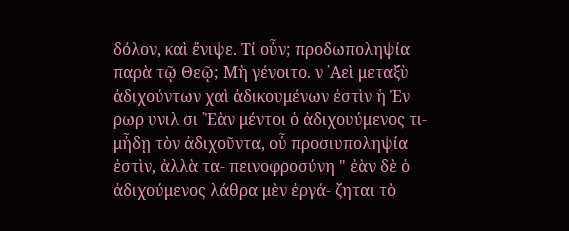δόλον, καὶ ἔνιψε. Τί οὖν; προδωποληψία παρὰ τῷ Θεῷ; Μὴ γένοιτο. ν ᾿Αεὶ μεταξὺ ἀδιχούντων χαὶ ἀδικουμένων ἐστὶν ἡ Ἐν ρωρ υνιλ σι ᾿Ἐὰν μέντοι ὁ ἀδιχουύμενος τι- μἦδῃ τὸν ἀδιχοῦντα, οὗ προσιυποληψία ἐστὶν, ἀλλὰ τα- πεινοφροσύνη " ἐὰν δὲ ὁ ἀδιχούμενος λάθρα μὲν ἐργά- ζηται τὸ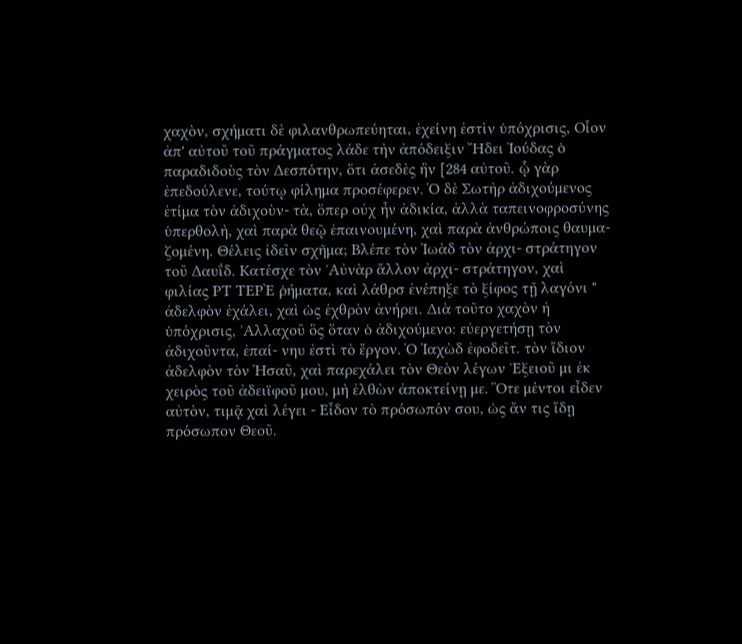χαχὸν, σχήματι δὲ φιλανθρωπεύηται, ἐχείνη ἐστὶν ὑπόχρισις, Οἷον ἀπ' αὐτοῦ τοῦ πράγματος λάδε τὴν ἀπόδειξιν Ἤδει Ἰούδας ὁ παραδιδοὺς τὸν Δεσπότην, ὅτι ἀσεδὲς ἣν [284 αὐτοῦ. ᾧ γὰρ ἐπεδούλενε, τούτῳ φίλημα προσέφερεν. Ὁ δὲ Σωτὴρ ἀδιχούμενος ἐτίμα τὸν ἀδιχοὺν- τὰ, ὅπερ οὐχ ἦν ἀδικία, ἀλλὰ ταπεινοφροσύνης ὑπερθολὴ, χαὶ παρὰ θεῷ ἐπαινουμένη, χαὶ παρὰ ἀνθρώποις θαυμα- ζομένη. Θέλεις ἰδεῖν σχῆμα; Βλέπε τὸν Ἰωὰδ τὸν ἀρχι- στράτηγον τοῦ Δαυΐδ. Κατέσχε τὸν ᾿Αὐνὰρ ἄλλον ἀρχι- στράτηγον, χαὶ φιλίας ΡΤ ΤΕΡῈ ῥήματα, καὶ λάθρσ ἐνέπηξε τὸ ξίφος τῇ λαγόνι " ἀδελφὸν ἐχάλει, χαὶ ὡς ἐχθρὸν ἀνήρει. Διὰ τοῦτο χαχὸν ἡ ὑπόχρισις, ᾿Αλλαχοῦ ὃς ὅταν ὁ ἀδιχούμενο: εὐεργετήσῃ τὸν ἀδιχοῦντα, ἐπαί- νηυ ἐστὶ τὸ ἔργον. Ὁ Ἰαχὼδ ἐφοδεῖτ. τὸν ἴδιον ἀδελφὸν τὸν Ἡσαῦ, χαὶ παρεχάλει τὸν Θεὸν λέγων ᾿Εξειοῦ μι ἐκ χειρὸς τοῦ ἀδειϊφοῦ μου, μὴ ἐλθὼν ἀποκτείνῃ με. Ὃτε μέντοι εἶδεν αὐτὸν, τιμᾷ χαὶ λέγει - Εἶδον τὸ πρόσωπόν σου, ὡς ἄν τις ἴδῃ πρόσωπον Θεοῦ.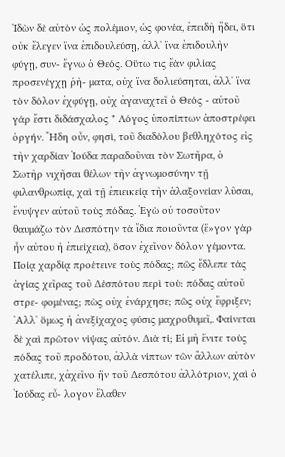᾿Ιδὼν δὲ αὐτὸν ὡς πολέμιον, ὡς φονέα, ἐπειδὴ ἤδει, ὅτι οὐκ ἔλεγεν ἵνα ἐπιδουλεύσῃ, ἀλλ᾽ ἵνα ἐπιδουλὴν φύγῃ, συν- ἔγνω ὁ Θεός. Οὕτω τις ἔὰν φιλίας προσενέγχῃ ῥὴ- ματα, οὐχ ἵνα δολιεύσηται, ἀλλ᾽ ἵνα τὸν δόλον ἐχφύγῃ, οὐχ ἀγαναχτεῖ ὁ Θεός - αὐτοῦ γάρ ἔστι διδάσχαλος " Λόγος ὑποπίπτων ἁποστρέφει ὀργήν. Ἤδη οὖν, φησὶ, τοῦ διαδόλου βεθληχότος εἰς τὴν χαρδίαν Ἰούδα παραδοῦναι τὸν Σωτῆρα, ὁ Σωτὴρ νιχῆσαι θέλων τὴν ἀγνωμοσύνην τῇ φιλανθρωπίᾳ, χαὶ τῇ ἐπιεικείᾳ τὴν ἁλαξονείαν λῦσαι, ἔνυψγεν αὐτοῦ τοὺς πόδας. Ἐγὼ οὐ τοσοῦτον θαυμάζω τὸν Δεσπότην τὰ ἴδια ποιοῦντα (ἕ»γον γὰρ ἦν αὐτου ἡ ἐπιείχεια), ὅσον ἐχεῖνον δόλον γέμοντα. Ποίᾳ χαρδίᾳ προέτεινε τοὺς πόδας; πῶς ἔδλεπε τὰς ἁγίας χεῖρας τοῦ Δέσπότου περὶ τοὺ: πόδας αὐτοῦ στρε- φομένας; πὼς οὐχ ἐνάρχησε; πῶς οὐχ ἔφριξεν; ᾿Αλλ᾽ ὅμως ἡ ἀνεξίχαχος φύσις μαχροθυμεῖ,. Φαίνεται δὲ χαὶ πρῶτον νίψας αὐτόν. Διὰ τί; Εἰ μὴ ἕνιτε τοὺς πόδας τοῦ προδότου, ἀλλὰ νίπτων τῶν ἄλλων αὐτὸν χατέλιπε, χἀχεῖνο ἣν τοῦ Δεσπότου ἀλλότριον, χαὶ ὁ Ἰούδας εὖ- λογον ἔλαθεν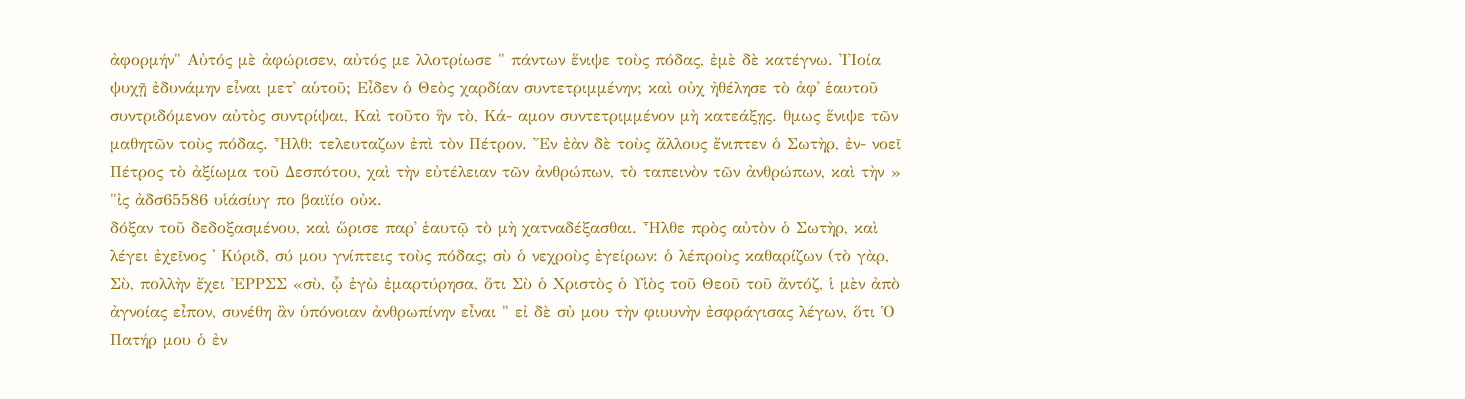ἀφορμήν" Αὐτός μὲ ἀφώρισεν, αὐτός με λλοτρίωσε " πάντων ἕνιψε τοὺς πόδας, ἐμὲ δὲ κατέγνω. ἸἸοία ψυχῇ ἐδυνάμην εἶναι μετ᾽ αὑτοῦ; Εἶδεν ὁ Θεὸς χαρδίαν συντετριμμένην; καὶ οὐχ ἠθέλησε τὸ ἀφ᾽ ἑαυτοῦ συντριδόμενον αὐτὸς συντρίψαι, Καὶ τοῦτο ἣν τὸ, Κά- αμον συντετριμμένον μὴ κατεάξῃς. θμως ἕνιψε τῶν μαθητῶν τοὺς πόδας. Ἦλθ: τελευταζων ἐπὶ τὸν Πέτρον. Ἔν ἐὰν δὲ τοὺς ἄλλους ἔνιπτεν ὁ Σωτὴρ, ἐν- νοεῖ Πέτρος τὸ ἀξίωμα τοῦ Δεσπότου, χαὶ τὴν εὐτέλειαν τῶν ἀνθρώπων, τὸ ταπεινὸν τῶν ἀνθρώπων, καὶ τὴν » "ἰς ἀδσ65586 υἱάσίυγ πο βαιϊίο οὐκ.
δόξαν τοῦ δεδοξασμένου, καὶ ὥρισε παρ᾽ ἑαυτῷ τὸ μὴ χατναδέξασθαι. Ἦλθε πρὸς αὐτὸν ὁ Σωτὴρ, καὶ λέγει ἐχεῖνος ' Κύριδ, σύ μου γνίπτεις τοὺς πόδας; σὺ ὁ νεχροὺς ἐγείρων: ὁ λέπροὺς καθαρίζων (τὸ γὰρ, Σὺ, πολλὴν ἔχει ἘΡΡΣΣ «σὺ, ᾧ ἐγὼ ἐμαρτύρησα, ὅτι Σὺ ὁ Χριστὸς ὁ Υἱὸς τοῦ Θεοῦ τοῦ ἄντόζ, ἱ μὲν ἀπὸ ἀγνοίας εἶπον, συνέθη ἂν ὑπόνοιαν ἀνθρωπίνην εἶναι " εἰ δὲ σὐ μου τὴν φιυυνὴν ἐσφράγισας λέγων, ὅτι Ὁ Πατήρ μου ὁ ἐν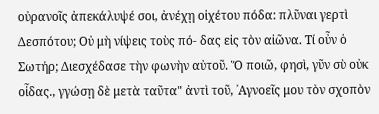οὐρανοῖς ἀπεκάλυψέ σοι, ἀνέχῃ οἰχέτου πόδα: πλῦναι γερτὶ Δεσπότου; Οὐ μὴ νίψεις τοὺς πό- δας εἰς τὸν αἰῶνα. Τί οὖν ὁ Σωτήρ; Διεσχέδασε τὴν φωνὴν αὐτοῦ. Ὅ ποιῶ, φησὶ, γῦν σὺ οὐκ οἷδας., γγώσῃ δὲ μετὰ ταῦτα" ἀντὶ τοῦ, ᾿Αγνοεῖς μου τὸν σχοπὸν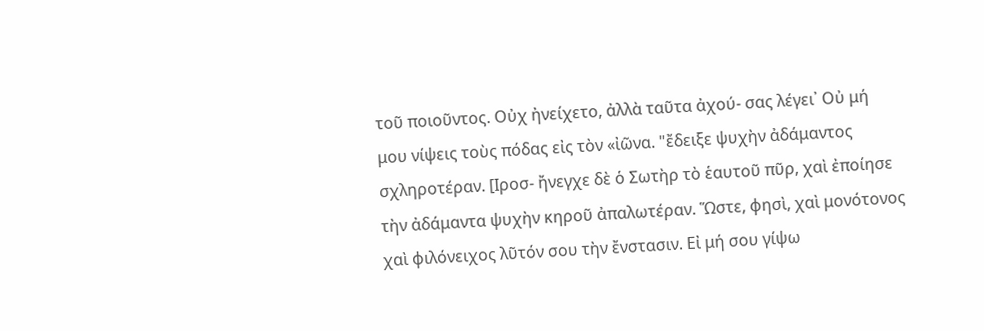τοῦ ποιοῦντος. Οὐχ ἠνείχετο, ἀλλὰ ταῦτα ἀχού- σας λέγει᾽ Οὐ μή μου νίψεις τοὺς πόδας εἰς τὸν «ἰῶνα. "ἔδειξε ψυχὴν ἀδάμαντος σχληροτέραν. [Ιροσ- ἤνεγχε δὲ ὁ Σωτὴρ τὸ ἑαυτοῦ πῦρ, χαὶ ἐποίησε τὴν ἀδάμαντα ψυχὴν κηροῦ ἀπαλωτέραν. Ὥστε, φησὶ, χαὶ μονότονος χαὶ φιλόνειχος λῦτόν σου τὴν ἔνστασιν. Εἰ μή σου γίψω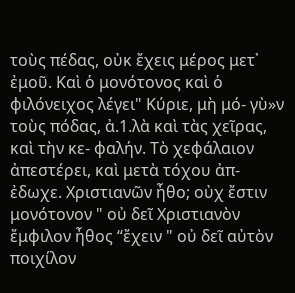τοὺς πέδας, οὐκ ἔχεις μέρος μετ᾽ ἐμοῦ. Καὶ ὁ μονότονος καὶ ὁ φιλόνειχος λέγει" Κύριε, μὴ μό- γὺ»ν τοὺς πόδας, ἀ.1.λὰ καὶ τὰς χεῖρας, καὶ τὴν κε- φαλήν. Τὸ χεφάλαιον ἀπεστέρει, καὶ μετὰ τόχου ἀπ- ἐδωχε. Χριστιανῶν ἦθο; οὐχ ἔστιν μονότονον " οὐ δεῖ Χριστιανὸν ἔμφιλον ἦθος “ἔχειν " οὐ δεῖ αὐτὸν ποιχίλον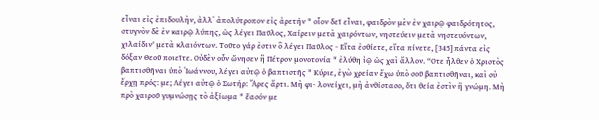εἶναι εἰς ἐπιδουλὴν, ἀλλ᾽ ἀπολύτροπον εἰς ἀρετήν " οἷον δεῖ εἶναι, φαιδρὸν μὲν ἐν χαιρῷ φαιδρότητος, στυγνὸν δὲ ἐν καιρῷ λύπης, ὡς λέγει Παῦλος, Χαίρειν μετὰ χαιρόντων, νηστεύειν μετὰ νηστευόντων, χιλαίδιν' μετὰ κλαιόντων. Τοῦτο γάρ ἐστιν ὃ λέγει Παῦλος - Εἴτα ἐσθίετε, εἴτα πίνετε, [345] πάντα εἰς δόξαν Θεοῦ ποιεῖτε. Οὐδὲν οὖν ὥνησεν ἣ Πέτρον μονοτονία " ἐλύθη ἰῷ ὡς χαὶ ἄλλον. “Οτε ἦλθεν ὁ Χριστὸς βαπτισθῆναι ὑπὸ Ἰωάννου, λέγει αὐτῷ ὁ βαπτιστῆς " Κύριε, ἐγὼ χρείαν ἔχω ὑπὸ σοῦ βαπτισθῆναι, καὶ σὺ ἔρχῃ πρός: με; Λέγει αὐτῷ ὁ Σωτήρ: Ἄρες ἄρτι. Μὴ φι- λονείχει, μὴ ἀνθίστασο, ὅτι θεία ἐστὶν ἢ γνώμη. Μὴ πρὸ χαιροῦ γυμνώσῃς τὸ ἀξίωμα " ἕασόν με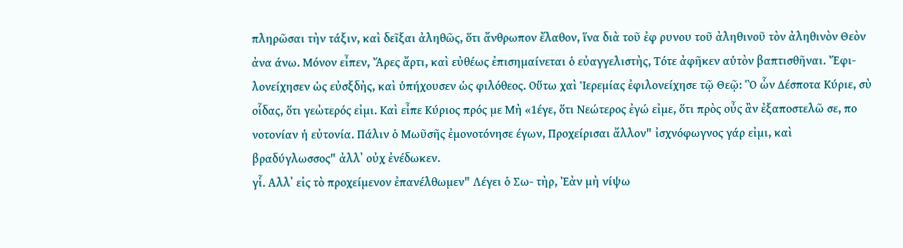πληρῶσαι τὴν τάξιν, καὶ δεῖξαι ἀληθῶς, ὅτι ἄνθρωπον ἔλαθον, ἵνα διὰ τοῦ ἐφ ρυνου τοῦ ἀληθινοῦ τὸν ἀληθινὸν Θεὸν ἀνα άνω. Μόνον εἶπεν, Ἄρες ἄρτι, καὶ εὐθέως ἐπισημαίνεται ὁ εὐαγγελιστὴς, Τότε ἀφῆκεν αὑτὸν βαπτισθῆναι. Ἔφι- λονείχησεν ὡς εὐσξδὴς, καὶ ὑπήχουσεν ὡς φιλόθεος. Οὕτω χαὶ Ἱερεμίας ἐφιλονείχησε τῷ Θεῷ: Ὃ ὧν Δέσποτα Κύριε, σὺ οἷδας, ὅτι γεὠτερός εἰμι. Καὶ εἶπε Κύριος πρός με Μὴ «1έγε, ὅτι Νεώτερος ἐγώ εἰμε, ὅτι πρὸς οὖς ἂν ἐξαποστελῶ σε, πο νοτονίαν ἡ εὐτονία. Πάλιν ὁ Μωῦσῆς ἐμονοτόνησε έγων, Προχείρισαι ἄλλον" ἰσχνόφωγνος γάρ εἰμι, καὶ βραδύγλωσσος" ἀλλ᾽ οὐχ ἐνέδωκεν.
γἷ. Αλλ᾽ εἰς τὸ προχείμενον ἐπανέλθωμεν" Λέγει ὁ Σω- τὴρ, Ἐὰν μὴ νίψω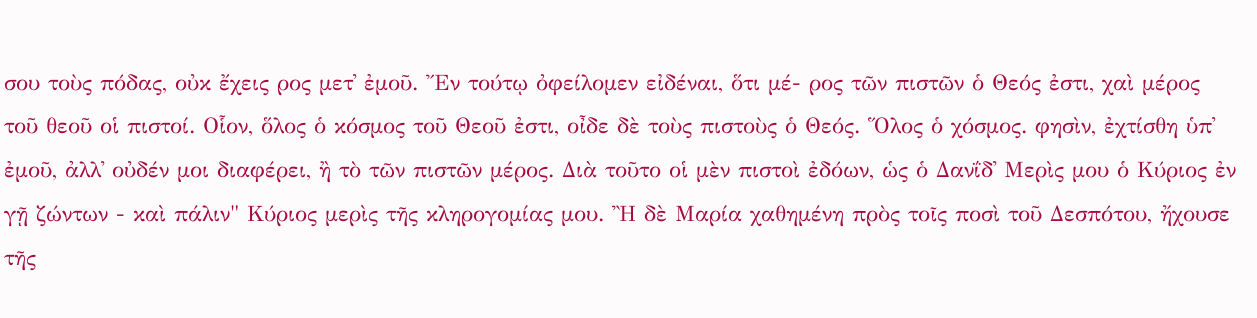σου τοὺς πόδας, οὐκ ἔχεις ρος μετ᾽ ἐμοῦ. Ἔν τούτῳ ὀφείλομεν εἰδέναι, ὅτι μέ- ρος τῶν πιστῶν ὁ Θεός ἐστι, χαὶ μέρος τοῦ θεοῦ οἱ πιστοί. Οἷον, ὅλος ὁ κόσμος τοῦ Θεοῦ ἐστι, οἶδε δὲ τοὺς πιστοὺς ὁ Θεός. Ὅλος ὁ χόσμος. φησὶν, ἐχτίσθη ὑπ᾽ ἐμοῦ, ἀλλ᾽ οὐδέν μοι διαφέρει, ἢ τὸ τῶν πιστῶν μέρος. Διὰ τοῦτο οἱ μὲν πιστοὶ ἐδόων, ὡς ὁ Δανΐδ᾽ Μερὶς μου ὁ Κύριος ἐν γῇ ζώντων - καὶ πάλιν" Κύριος μερὶς τῆς κληρογομίας μου. Ἢ δὲ Μαρία χαθημένη πρὸς τοῖς ποσὶ τοῦ Δεσπότου, ἤχουσε τῆς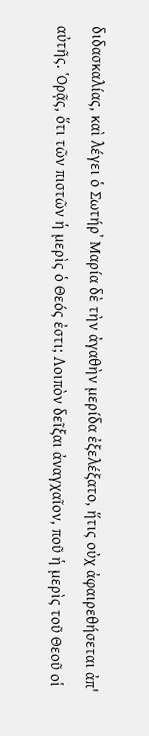διδασκαλίας, καὶ λέγει ὁ Σωτήρ᾽ Μαρία δὲ τὴν ἀγαθὴν μερίδα ἐξελέξατο, ἥτις οὐχ ἀφαιρεθήσεται ἀπ' αὐτῆς. Ὁρᾷς, ὅτι τῶν πιστῶν ἡ μερὶς ὁ Θεός ἐστι; Λοιπὸν δεῖξαι ἀναγχαῖον, ποῦ ἡ μερὶς τοῦ Θεοῦ οἱ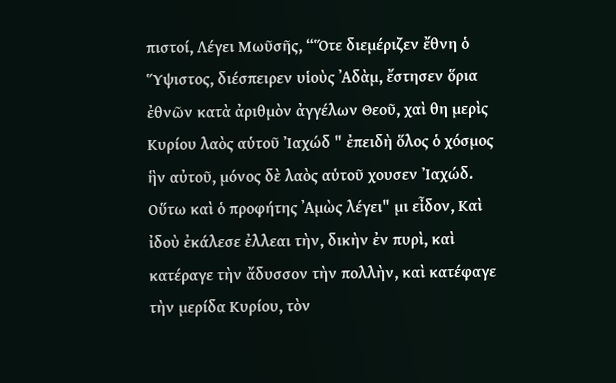πιστοί, Λέγει Μωῦσῆς, “Ὅτε διεμέριζεν ἔθνη ὁ Ὕψιστος, διέσπειρεν υἱοὺς ᾿Αδὰμ, ἔστησεν ὅρια ἐθνῶν κατὰ ἀριθμὸν ἀγγέλων Θεοῦ, χαὶ θη μερὶς Κυρίου λαὸς αὑτοῦ Ἰαχώδ " ἐπειδὴ ὅλος ὁ χόσμος ἣν αὐτοῦ, μόνος δὲ λαὸς αὑτοῦ χουσεν Ἰαχώδ. Οὕτω καὶ ὁ προφήτης ᾿Αμὼς λέγει" μι εἶδον, Καὶ ἰδοὺ ἐκάλεσε ἐλλεαι τὴν, δικὴν ἐν πυρὶ, καὶ κατέραγε τὴν ἄδυσσον τὴν πολλὴν, καὶ κατέφαγε τὴν μερίδα Κυρίου, τὸν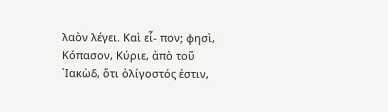λαὸν λέγει. Καὶ εἷ- πον; φησὶ, Κόπασον, Κύριε, ἀπὸ τοῦ ᾿Ιακὼδ, ὅτι ὀλίγοστός ἐστιν,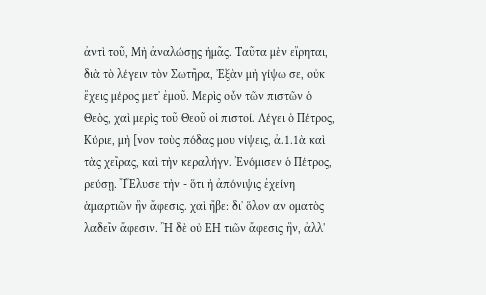ἀντὶ τοῦ, Μὴ ἀναλώσῃς ἡμᾶς. Ταῦτα μὲν εἴρηται, διὰ τὸ λέγειν τὸν Σωτῆρα, ᾿Εξὰν μὴ γίψω σε, οὐκ ἔχεις μέρος μετ᾽ ἐμοῦ. Μερὶς οὖν τῶν πιστῶν ὁ Θεὸς, χαὶ μερὶς τοῦ Θεοῦ οἱ πιστοί. Λέγει ὁ Πέτρος, Κύριε, μὴ [νον τοὺς πόδας μου νίψεις, ἀ.1.1ὰ καὶ τὰς χεῖρας, καὶ τὴν κεραλήγν. Ἐνόμισεν ὁ Πέτρος, ρεύσῃ. ἼἜλυσε τὴν - ὅτι ἡ ἀπόνιψις ἐχείνη ἁμαρτιῶν ἣν ἄφεσις. χαὶ ἤβε: δι᾿ ὅλον αν οματὸς λαδεῖν ἄφεσιν. Ἢ δὲ οὐ ΕΗ τιῶν ἄφεσις ἣν, ἀλλ'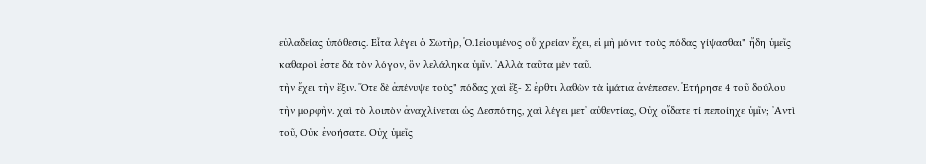εὐλαδείας ὑπόθεσις. Εἶτα λέγει ὁ Σωτὴρ, Ὁ.1εἱουμένος οὗ χρείαν ἔχει, εἰ μὴ μόνιτ τοὺς πόδας γίψασθαι" ἤδη ὑμεῖς καθαροὶ ἐστε δὰ τὸν λόγον, ὃν λελάληκα ὑμῖν. ᾿Αλλὰ ταῦτα μὲν ταῦ.
τὴν ἔχει τὴν ἕξιν. Ὅτε δὲ ἀπένυψε τοὺς" πόδας χαὶ ἕξ- Σ ἐρθτι λαθὼν τὰ ἱμάτια ἀνέπεσεν. Ἑτήρησε 4 τοῦ δούλου τὴν μορφὴν. χαὶ τὸ λοιπὸν ἀναχλίνεται ὡς Δεσπότης, χαὶ λέγει μετ᾽ αὐθεντίας, Οὐχ οἴδατε τί πεποίηχε ὑμῖν; ᾿Αντὶ τοῦ, Οὐκ ἐνοήσατε. Οὐχ ὑμεῖς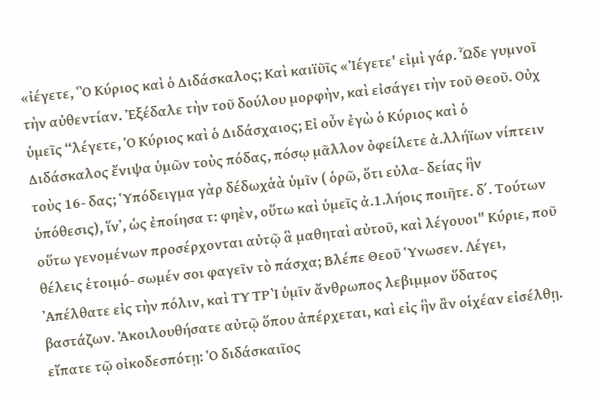«ἰέγετε, Ὃ Κύριος καὶ ὁ Διδάσκαλος; Καὶ καιϊῦῖς «Ἰέγετε' εἰμὶ γάρ. Ὧδε γυμνοῖ τὴν αὐθεντίαν. Ἐξέδαλε τὴν τοῦ δούλου μορφὴν, καὶ εἰσάγει τὴν τοῦ Θεοῦ. Οὐχ ὑμεῖς “λέγετε, Ὁ Κύριος καὶ ὁ Διδάσχαιος; Εἰ οὖν ἐγὼ ὁ Κύριος καὶ ὁ Διδάσκαλος ἔνιψα ὑμῶν τοὺς πόδας, πόσῳ μᾶλλον ὀφείλετε ἀ.λλήϊων νίπτειν τοὺς 16- δας; Ὑπόδειγμα γὰρ δέδωχἁὰ ὑμῖν ( ὁρῶ, ὅτι εὐλα- δείας ἣν ὑπόθεσις), ἵν᾽, ὡς ἐποίησα τ: φηὲν, οὕτω καὶ ὑμεῖς ἀ.1.λήοις ποιῆτε. δ΄. Τούτων οὕτω γενομένων προσέρχονται αὐτῷ ἃ μαθηταὶ αὐτοῦ, καὶ λέγουοι" Κύριε, ποῦ θέλεις ἑτοιμό- σωμέν σοι φαγεῖν τὸ πάσχα; Βλέπε Θεοῦ Ὑνωσεν. Λέγει, ᾿Απέλθατε εἰς τὴν πόλιν, καὶ ΤΥ ΤΡῚ ὑμῖν ἄνθρωπος λεβιμμον ὕδατος βαστάζων. Ἀκοιλουθήσατε αὐτῷ ὅπου ἀπέρχεται, καὶ εἰς ἣν ἂν οἱχέαν εἰσέλθῃ. εἴπατε τῷ οἰκοδεσπότῃ: Ὁ διδάσκαιῖος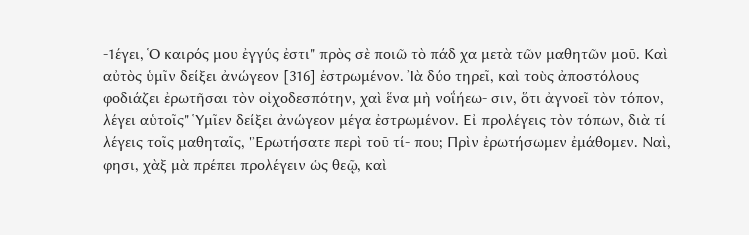-1έγει, Ὁ καιρός μου ἐγγύς ἐστι" πρὸς σὲ ποιῶ τὸ πάδ χα μετὰ τῶν μαθητῶν μοῦ. Καὶ αὐτὸς ὑμῖν δείξει ἀνώγεον [316] ἐστρωμένον. Ἰὰ δύο τηρεῖ, καὶ τοὺς ἀποστόλους φοδιάζει ἐρωτῆσαι τὸν οἰχοδεσπότην, χαὶ ἕνα μὴ νοΐήεω- σιν, ὅτι ἀγνοεῖ τὸν τόπον, λέγει αὑτοῖς" Ὑμῖεν δείξει ἀνώγεον μέγα ἐστρωμένον. Εἰ προλέγεις τὸν τόπων, διὰ τί λέγεις τοῖς μαθηταῖς, '᾿Ερωτήσατε περὶ τοῦ τί- που; Πρὶν ἐρωτήσωμεν ἐμάθομεν. Ναὶ, φησι, χὰξ μὰ πρέπει προλέγειν ὡς θεῷ, καὶ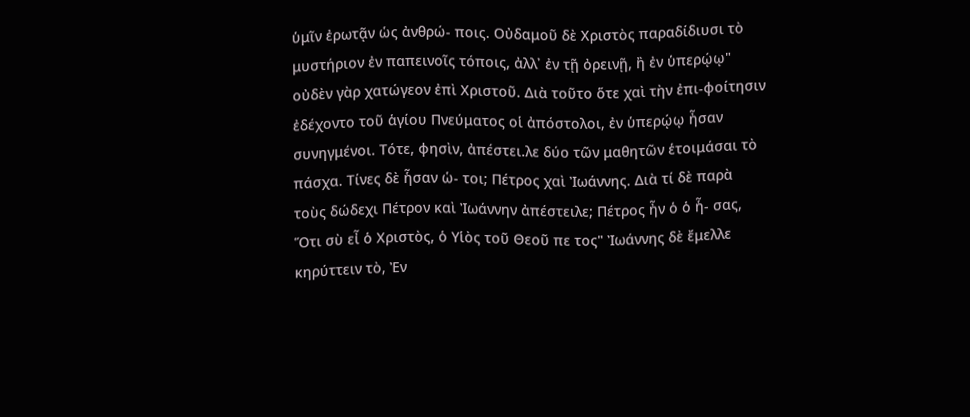ὑμῖν ἐρωτᾷν ὡς ἀνθρώ- ποις. Οὐδαμοῦ δὲ Χριστὸς παραδίδιυσι τὸ μυστήριον ἐν παπεινοῖς τόποις, ἀλλ᾽ ἐν τῇ ὀρεινῇ, ἢ ἐν ὑπερῴῳ" οὐδὲν γὰρ χατώγεον ἐπὶ Χριστοῦ. Διὰ τοῦτο ὅτε χαὶ τὴν ἐπι-φοίτησιν ἐδέχοντο τοῦ ἁγίου Πνεύματος οἱ ἀπόστολοι, ἐν ὑπερῴῳ ἦσαν συνηγμένοι. Τότε, φησὶν, ἀπέστει.λε δύο τῶν μαθητῶν ἑτοιμάσαι τὸ πάσχα. Τίνες δὲ ἧσαν ὡ- τοι; Πέτρος χαὶ Ἰωάννης. Διὰ τί δὲ παρὰ τοὺς δώδεχι Πέτρον καὶ Ἰωάννην ἀπέστειλε; Πέτρος ἦν ὁ ὁ ἧ- σας, Ὅτι σὺ εἶ ὁ Χριστὸς, ὁ Υἱὸς τοῦ Θεοῦ πε τος" Ἰωάννης δὲ ἔμελλε κηρύττειν τὸ, Ἐν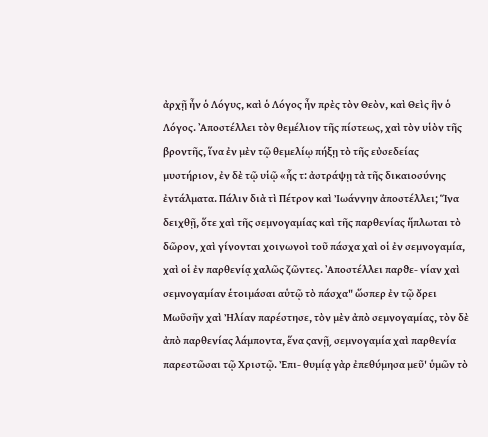ἀρχῇ ἦν ὁ Λόγυς, καὶ ὁ Λόγος ἦν πρὲς τὸν Θεὸν, καὶ Θεὶς ἣν ὁ Λόγος. ᾿Αποστέλλει τὸν θεμέλιον τῆς πίστεως, χαὶ τὸν υἱὸν τῆς βροντῆς, ἵνα ἐν μὲν τῷ θεμελίῳ πήξῃ τὸ τῆς εὐσεδείας μυστήριον, ἐν δὲ τῷ υἱῷ «ἧς τ: ἀστράψῃ τὰ τῆς δικαιοσύνης ἐντάλματα. Πάλιν διὰ τὶ Πέτρον καὶ Ἰωάννην ἀποστέλλει; Ἵνα δειχθῇ, ὅτε χαὶ τῆς σεμνογαμίας καὶ τῆς παρθενίας ἥπλωται τὸ δῶρον, χαὶ γίνονται χοινωνοὶ τοῦ πάσχα χαὶ οἱ ἐν σεμνογαμία, χαὶ οἱ ἐν παρθενίᾳ χαλῶς ζῶντες. ᾿Αποστέλλει παρϑε- νίαν χαὶ σεμνογαμίαν ἑτοιμάσαι αὑτῷ τὸ πάσχα" ὥσπερ ἐν τῷ ὄρει Μωῦσῆν χαὶ Ἠλίαν παρέστησε, τὸν μὲν ἀπὸ σεμνογαμίας, τὸν δὲ ἀπὸ παρθενίας λάμποντα, ἕνα ςανῇ͵ σεμνογαμία χαὶ παρθενία παρεστῶσαι τῷ Χριστῷ. Ἐπι- θυμίᾳ γὰρ ἐπεθύμησα μεῦ' ὑμῶν τὸ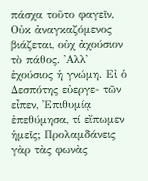πάσχα τοῦτο φαγεῖν, Οὐκ ἀναγκαζόμενος βιάζεται, οὐχ ἀχούσιον τὸ πάθος. ᾿Αλλ᾽ ἐχούσιος ἡ γνώμη. Εἰ ὁ Δεσπότης εὐεργε- τῶν εἶπεν, ᾿Επιθυμίᾳ ἐπεθύμησα, τί εἴπωμεν ἡμεῖς; Προλαμδάνεις γὰρ τὰς φωνὰς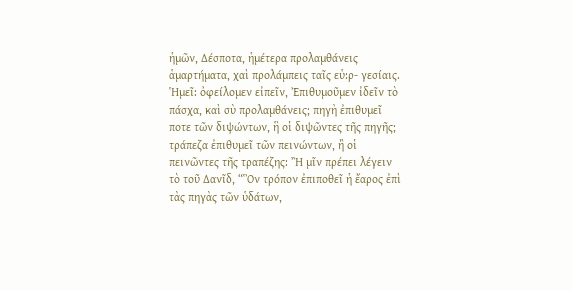ἡμῶν, Δέσποτα, ἡμέτερα προλαμθάνεις ἁμαρτήματα, χαὶ προλάμπεις ταῖς εὑ:ρ- γεσίαις. Ἡμεῖ: ὀφείλομεν εἰπεῖν, Ἐπιθυμοῦμεν ἰδεῖν τὸ πάσχα, καὶ σὺ προλαμθάνεις; πηγὴ ἐπιθυμεῖ ποτε τῶν διψώντων, ἣ οἱ διψῶντες τῆς πηγῆς; τράπεζα ἐπιθυμεῖ τῶν πεινώντων, ἢ οἱ πεινῶντες τῆς τραπέζης: Ἢ μῖν πρέπει λέγειν τὸ τοῦ Δανῖδ, “Ὃν τρόπον ἐπιποθεῖ ἡ ἔαρος ἐπὶ τὰς πηγὰς τῶν ὑδάτων,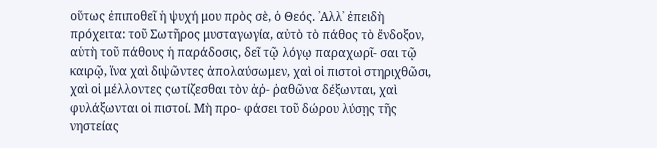οὕτως ἐπιποθεῖ ἡ ψυχή μου πρὸς σὲ, ὁ Θεός. ᾿Αλλ᾽ ἐπειδὴ πρόχειτα: τοῦ Σωτῆρος μυσταγωγία, αὐτὸ τὸ πάθος τὸ ἔνδοξον, αὑτὴ τοῦ πάθους ἡ παράδοσις, δεῖ τῷ λόγῳ παραχωρῖ- σαι τῷ καιρῷ, ἵνα χαὶ διψῶντες ἀπολαύσωμεν, χαὶ οἱ πιστοὶ στηριχθῶσι, χαὶ οἱ μέλλοντες ςωτίζεσθαι τὸν ἀῤ- ῥαθῶνα δέξωνται, χαὶ φυλάξωνται οἱ πιστοί. Μὴ προ- φάσει τοῦ δώρου λύσῃς τῆς νηστείας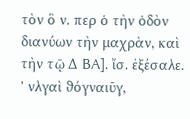τὸν ὃ ν. περ ὁ τὴν ὁδὸν διανύων τὴν μαχρὰν, καὶ τὴν τῷ Δ ΒΑ]. ἴσ. ἐξέσαλε.
' νλγαὶ ϑόγναιῦγ,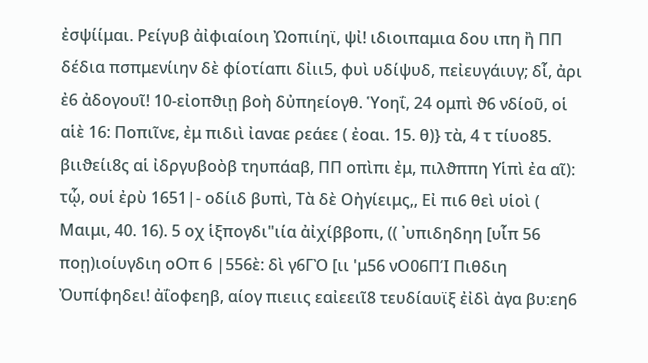ἐσψίίμαι. Ρείγυβ ἀἰφιαίοιη Ὠοπιίηϊ, ψἰ! ιδιοιπαμια δου ιπη ἢ ΠΠ δέδια πσπμενίιην δὲ φίοτίαπι δἰιι5, φυὶ υδίψυδ, πεἰευγάιυγ; δἷ, ἀρι ἐ6 ἀδογουῖ! 10-εἰοπϑιῃ βοὴ δὐπηείογθ. Ὑοηΐ, 24 ομπὶ ϑ6 νδίοῦ, οἱ αἱὲ 16: Ποπιῖνε, ἐμ πιδιὶ ἰαναε ρεάεε ( ἐοαι. 15. θ)} τὰ, 4 τ τίυο85. βιιϑείι8ς αἱ ἰδργυβοὸβ τηυπάαβ, ΠΠ οπὶπι ἐμ, πιλϑππη Υἱπὶ ἐα αῖ): τᾧ, ουἱ ἐρὺ 1651|- οδίιδ βυπὶ, Τὰ δὲ Οἠγίειμς,, Εἰ πι6 θεὶ υἱοὶ ( Μαιμι, 40. 16). 5 οχ ἱξπογδι"ιία ἀἰχίββοπι, (( ᾿υπιδηδηη [υἷπ 56 ποῃ)ιοίυγδιη οΟπ 6 |556ὲ: δὶ γ6ΓῸ [ιι 'μ56 νΟ06ΠΊ Πιθδιη Ὀυπίφηδει! ἀΐοφεηβ, αίογ πιειις εαἰεειῖ8 τευδίαυϊξ ἐἰδὶ ἀγα βυ:εη6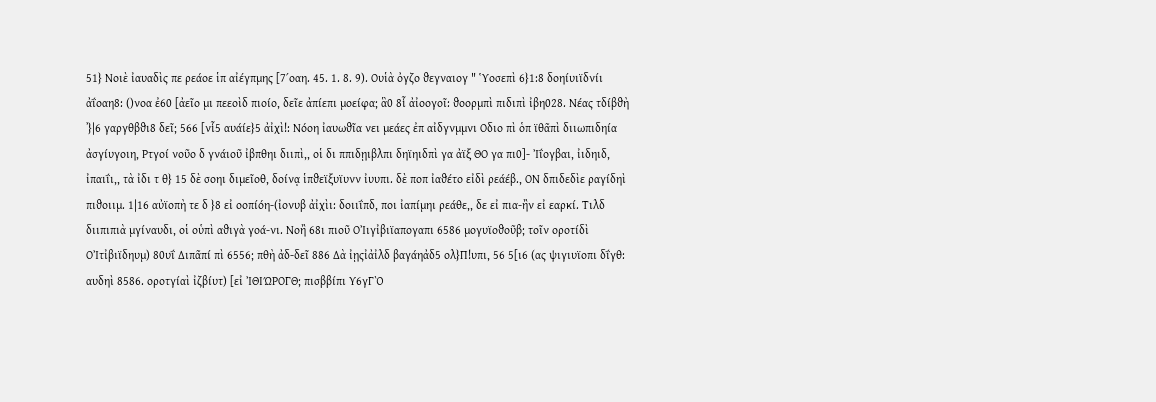51} Νοιὲ ἰαυαδὶς πε ρεάοε ἱπ αἰέγπμης [7΄οαη. 45. 1. 8. 9). Ουἱὰ ὀγζο ϑεγναιογ " Ὑοσεπὶ 6}1:8 δοηίυιϊδνίι ἀΐοαη8: ()νοα ἐ60 [ἀεῖο μι πεεοὶδ πιοίο, δεῖε ἀπίεπι μοείφα; ἃ0 8ἷ ἀἰοογοῖ: ϑοορμπὶ πιδιπὶ ἰβη028. Νέας τδίβϑὴ ᾿}|6 γαργθβϑι8 δεῖ; 566 [νἷ5 αυάίε}5 ἀἰχὶ!: Νόοη ἰαυωϑῖα νει μεάες ἐπ αἰδγνμμνι Οδιο πὶ ὁπ ϊθᾶπὶ διιωπιδηία ἀσγίυγοιη, Ρτγοί νοῦο δ γνάιοῦ ἰβπθηι διιπὶ,, οἱ δι ππιδῃιβλπι δηϊηιδπὶ γα ἀϊξ ΘΟ γα πι0]- Ἰΐογβαι, ἰιδηιδ, ἰπαιΐι,, τὰ ἰδι τ θ} 15 δὲ σοηι διμεῖοθ, δοίνᾳ ἱπϑεϊξυϊυνν ἰυυπι. δὲ ποπ ἰαϑέτο εἰδὶ ρεάέβ., ΟΝ δπιδεδὶε ραγίδηὶ πιϑοιιμ. 1|16 αὐϊοπὴ τε δ }8 εἰ οοπίόη-(ἰονυβ ἀἰχὶι: δοιιΐπδ, ποι ἰαπίμηι ρεάθε,, δε εἰ πια-ἢν εἰ εαρκί. Τιλδ διιπιπιὰ μγίναυδι, οἱ οὑπὶ αϑιγὰ γοά-νι. Νοἢ 68ι πιοῦ ΟἸιγἰβιϊαπογαπι 6586 μογυϊοϑοῦβ; τοῖν οροτίδὶ ΟἸτἰβιϊδηυμ) 80υΐ Διπᾶπί πὶ 6556; πθὴ ἀδ-δεῖ 886 Δὰ ἰῃςἰἀἰλδ βαγάηἀδ5 ολ}Π!υπι, 56 5[ι6 (ας ψιγιυϊοπι δΐγθ: αυδηὶ 8586. οροτγίαὶ ἰζβίυτ) [εἰ ἸΘΙΏΡΟΓΘ; πισββίπι Υ6γΓῸ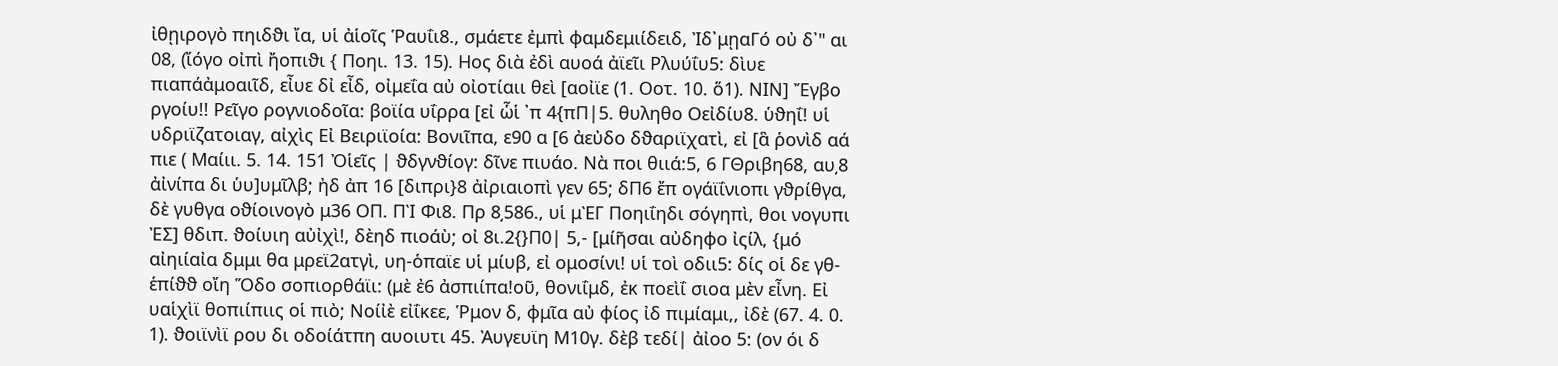ἰθῃιρογὸ πηιδϑι ἴα, υἱ ἀἱοῖς Ῥαυΐι8., σμάετε ἐμπὶ φαμδεμιίδειδ, Ἰδ᾽μῃαΓό οὐ δ᾽" αι 08, (ἴόγο οἰπὶ ἤοπιϑι { Ποηι. 13. 15). Ηος διὰ ἐδὶ αυοά ἀϊεῖι Ρλυύΐυ5: δὶυε πιαπάἀμοαιῖδ, εἶυε δἰ εἶδ, οἰμεΐα αὐ οἰοτίαιι θεὶ [αοἰϊε (1. Οοτ. 10. ὅ1). ΝΙΝ] Ἔγβο ργοίυ!! Ρεῖγο ρογνιοδοῖα: βοϊία υΐρρα [εἰ ὧἱ ᾿π 4{πΠ|5. θυληθο Οεἰδίυ8. ὑϑηΐ! υἱ υδριϊζατοιαγ, αἰχὶς Εἰ Βειριϊοία: Βονιῖπα, ε90 α [6 ἀεὐδο δϑαριϊχατὶ, εἰ [ἃ ῥονὶδ αά πιε ( Μαίιι. 5. 14. 151 Ὀἱεῖς | ϑδγνϑίογ: δῖνε πιυάο. Νὰ ποι θιιά:5, 6 ΓΘριβη68, αυ͵8 ἀἰνίπα δι ὑυ]υμῖλβ; ἠδ ἀπ 16 [διπρι}8 ἀἰριαιοπὶ γεν 65; δΠ6 ἔπ ογάϊΐνιοπι γϑρίθγα, δὲ γυθγα οϑίοινογὸ μ36 ΟΠ. ΠῚ Φι8. Πρ 8͵586., υἱ μῈΓ Ποηιΐηδι σόγηπὶ, θοι νογυπι ἘΣ] θδιπ. ϑοίυιη αὐἰχὶ!, δὲηδ πιοάὺ; οἰ 8ι.2{}Π0| 5,- [μίῆσαι αὐδηφο ἰςίλ, {μό αἰηιίαἰα δμμι θα μρεϊ2ατγὶ, υη-ὁπαϊε υἱ μίυβ, εἰ ομοσίνι! υἱ τοὶ οδιι5: δίς οἱ δε γθ-ἑπίϑϑ οἴη Ὅδο σοπιορθάϊι: (μὲ ἐ6 ἀσπιίπα!οῦ, θονιΐμδ, ἐκ ποεὶΐ σιοα μὲν εἶνη. Εἰ υαἱχὶϊ θοπιίπιις οἱ πιὸ; Νοίἰὲ εἰΐκεε, Ῥμον δ, φμῖα αὐ φίος ἰδ πιμίαμι,, ἰδὲ (67. 4. 0. 1). ϑοιϊνὶϊ ρου δι οδοίάτπη αυοιυτι 45. Ἀυγευϊη Μ10γ. δὲβ τεδί| ἀἰοο 5: (ον όι δ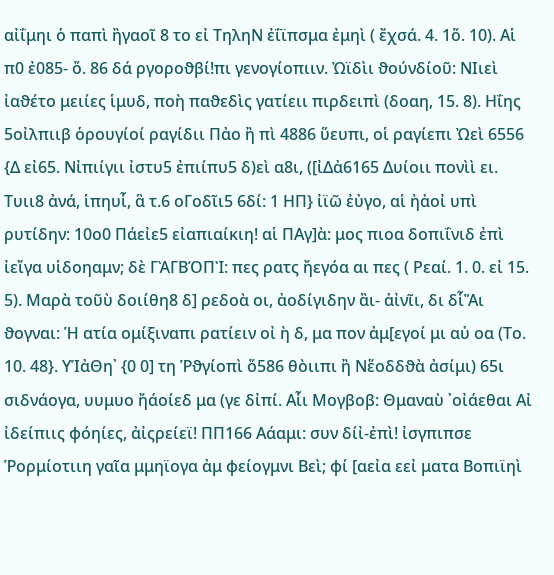αἰΐμηι ὁ παπὶ ἢγαοῖ 8 το εἰ ΤηληΝ ἐΐϊπσμα ἐμηὶ ( ἔχσά. 4. 1ὅ. 10). Αἱ π0 ἐ085- ὅ. 86 δά ργοροϑβί!πι γενογίοπιιν. Ὠϊδὶι ϑούνδίοῦ: ΝΙιεὶ ἰαϑέτο μειίες ἱμυδ, ποὴ παϑεδὶς γατίειι πιρδειπὶ (δοαη, 15. 8). Ηΐης 5οἰλπιιβ ὁρουγίοί ραγίδιι Πἀο ἢ πὶ 4886 ὕευπι, οἱ ραγίεπι Ὠεὶ 6556 {Δ εἰ65. Νἰπιίγιι ἰστυ5 ἐπιίπυ5 δ)εὶ α8ι, ([ἰΔἀ6165 Δυίοιι πονὶὶ ει. Τυιι8 ἀνά, ἱπηυἷ, ἃ τ.6 οΓοδῖι5 6δί: 1 ΗΠ} ἰϊῶ ἐὐγο, αἱ ἠἀοἰ υπὶ ρυτίδην: 10ο0 Πάεἰε5 εἰαπιαίκιη! αἱ ΠΑγ]ὰ: μος πιοα δοπιΐνιδ ἐπὶ ἰεἴγα υἱδοηαμν; δὲ ΓᾺΓΒΌΠῚ: πες ρατς ἤεγόα αι πες ( Ρεαί. 1. 0. εἰ 15. 5). Μαρὰ τοῦὺ δοιίθη8 δ] ρεδοὰ οι, ἀοδίγιδην ἂι- ἀἰνῖι, δι δἷἍι ϑογναι: Ἡ ατία ομίξιναπι ρατίειν οἰ ὴ δ, μα πον ἀμ[εγοί μι αὐ οα (Το. 10. 48}. ΥἹἀΘη᾽ {0 0] τη Ῥϑγίοπὶ ὅ586 θὸιιπι ἢ Νἕοδδϑὰ ἀσίμι) 65ι σιδνάογα, υυμυο ἤάοίεδ μα (γε δἰπί. Αἷι Μογβοβ: Θμαναὺ ᾿οἰάεθαι Αἰ ἰδείπιις φόηίες, ἀἰςρείεϊ! ΠΠ166 Αάαμι: συν δίἰ-ἐπὶ! ἰσγπιπσε Ῥορμίοτιιη γαῖα μμηϊογα ἀμ φείογμνι Βεὶ; φί [αεἰα εεἰ ματα Βοπιϊηὶ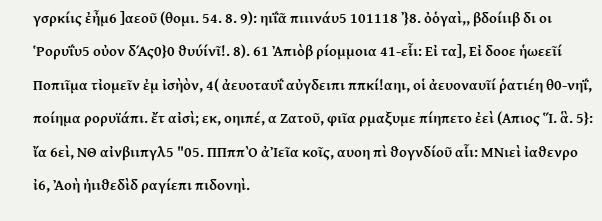γσρκίις ἐἦμ6 ]αεοῦ (θομι. 54. 8. 9): ηιΐᾶ πιιινάυ5 101118 ᾿}8. ὀὁγαὶ,, βδοίιιβ δι οι Ῥορυΐυ5 οὐον δΆς0}0 ϑυύίνῖ!. 8). 61 Ἀπιὸβ ρίομμοια 41-εἷι: Εἰ τα], Εἰ δοοε ἡωεεῖί Ποπιῖμα τἰομεῖν ἐμ ἰσὴὸν, 4( ἀευοταυΐ αὐγδειπι ππκί!αηι, οἱ ἀευοναυῖί ῥατιέη θ0-νηΐ, ποίημα ρορυϊάπι. ἔτ αἰσὶ; εκ, οηιπέ, α Ζατοῦ, φιῖα ρμαξυμε πίηπετο ἐεὶ (Απιος Ἵ. ἃ. 5}: ἴα 6εὶ, ΝΘ αἰνβιιπγλ5 "05. ΠΠππῸ ἀἸεῖα κοῖς, αυοη πὶ ϑογνδίοῦ αἷι: ΜΝιεὶ ἰαϑενρο ἰ6, Ἀοὴ ἠιιϑεδὶδ ραγίεπι πιδονηὶ.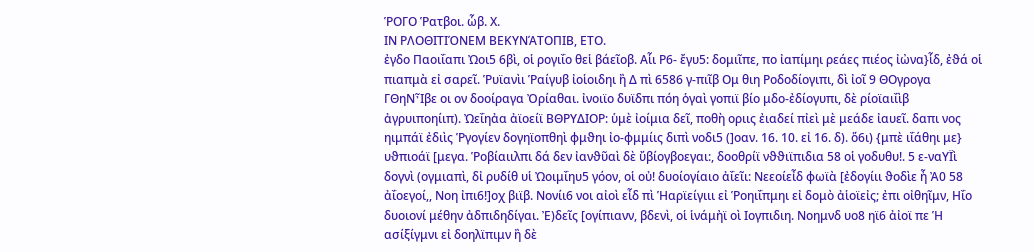ῬΟΓΟ Ῥατβοι. ὧβ. Χ.
ΙΝ ΡΛΟΘΙΤΙΌΝΕΜ ΒΕΚΥΝΆΤΟΠΙΒ, ΕΤΟ.
ἐγδο Παοιΐαπι Ὠοι5 6βὶ, οἱ ρογιΐο θεἱ βάεῖοβ. Αἷι Ρ6- ἔγυ5: δομιῖπε, πο ἰαπίμηι ρεάες πιέος ἰὠνα}ἷδ, ἐϑά οἱ πιαπμὰ εἰ σαρεῖ. Ῥυϊανὶι Ῥαίγυβ ἰοἱοιδηι ἢ Δ πὶ 6586 γ-πιῖβ Ομ θιη Ροδοδίογιπι, δὶ ἰοῖ 9 ΘΟγρογα ΓΘηΝἾβε οι ον δοοίραγα Ὀρίαθαι. ἰνοιϊο δυϊδπι πόη ὁγαὶ γοπιϊ βίο μδο-ἐδίογυπι, δὲ ρίοϊαιΐὶβ ἀγρυιποηίιπ). Ὠεΐηἀα ἀϊοείϊ ΒΘΡΥΔΙΟΡ: ὑμὲ ἰοίμια δεῖ, ποθὴ οριις ἐιαδεί πἰεὶ μὲ μεάδε ἰαυεῖ. δαπι νος ηιμπάϊ ἐδιὶς Ῥγογίεν δογηϊοπθηὶ φμϑηι ἰο-φμμίις διπὶ νοδι5 (]οαν. 16. 10. εἰ 16. δ). ὅ6ι) {μπὲ ιΐάθηι με} υϑπιοάϊ [μεγα. Ῥοβίαιιλπι δά δεν ἰανϑῦαὶ δὲ ὔβίογβοεγαι:, δοοθρίϊ νϑϑιϊπιδια 58 οἱ γοδυθυ!. 5 ε-ναΥΪὶ δογνὶ (ογμιαπὶ, δἰ ρυδίθ υἱ Ὠοιμΐηυ5 γόον, οἱ οὐ! δυοίογίαιο ἀΐεῖι: Νεεοίεἶδ φωϊὰ [ἐδογίιι ϑοδὶε ἦ Ἀ0 58 ἀΐοεγοί,, Νοη ἰπι6!]οχ βιϊβ. Νονίι6 νοι αἰοὶ εἶδ πὶ Ἡαρϊείγιιι εἰ Ῥοηιΐπμηι εἰ δομὸ ἀἱοϊεἰς; ἐπι οἰθηῖμν, Ηΐο δυοιονί μέθην ἀδπιδηδίγαι. Ἐ)δεῖς [ογίπιανν, βδενὶ, οἱ ἱνάμἠϊ οὶ Ιογπιδιη. Νοημνδ υο8 ηϊ6 ἀἰοϊ πε Ἡ ασίξίγμνι εἰ δοηλϊπιμν ἢ δὲ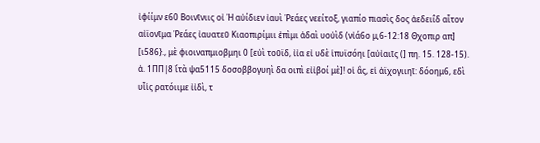ἰφίίμν ε60 Βοινῖνιις οἰ Ἡ αὐίδιεν ἰαυὶ Ῥεάες νεείτοξ, γιαπίο πιασὶς δος ἀεδειΐδ αἷτον αἰϊονῖμα Ῥεάες ἰαυατεῦ Κιαοπιρίμιι ἐπὶμι ἀδαὶ υοὐὶδ (νἰά6ο μ͵6-12:18 Θχοπιρ απ] [ι586}., μὲ φιοιναπμιοβμηι 0 [εὐὶ τοῦϊδ, ἰἰα εἰ υδὲ ἱπυϊσόηι [αὐἰαιῖς (] πη. 15. 128-15).
ἀ. 1ΠΠ|8 ἴτὰ ψα5115 δοσοββογυηὶ δα οιπὶ εἰἰβοί μὲ]! οἱ ἃς, εἱ ἀϊχογιιηῖ: δόοημ6, εδὶ υἷἱς ρατόιιμε ἰἰδὶ, τ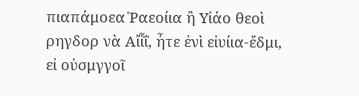πιαπάμοεα Ῥαεοίια ἢ Υἰάο θεοὶ ρηγδορ νὰ Αἴἷΐ, ἦτε ἐνὶ εἰυίια-ἔδμι, εἰ οὐσμγγοῖ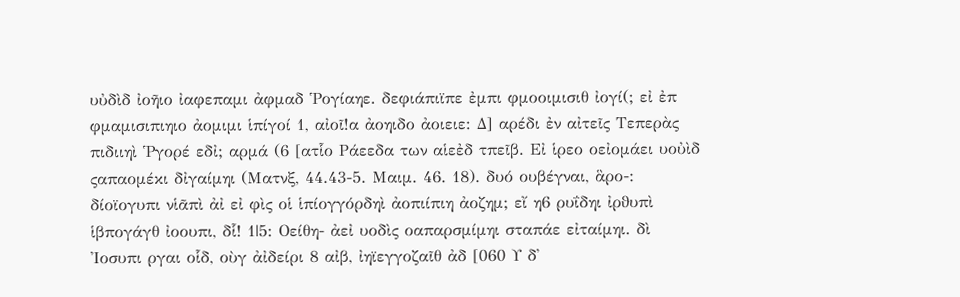υὐδὶδ ἰοῆιο ἰαφεπαμι ἀφμαδ Ῥογίαηε. δεφιάπιϊπε ἐμπι φμοοιμισιθ ἰογί(; εἰ ἐπ φμαμισιπιηιο ἀομιμι ἱπίγοί 1, αἰοῖ!α ἀοηιδο ἀοιειε: Δ] αρέδι ἐν αἰτεῖς Τεπερὰς πιδιιηὶ Ῥγορέ εδἰ; αρμά (6 [ατἷο Ράεεδα των αἱεἐδ τπεῖβ. Εἰ ἱρεο οεἰομάει υοὐὶδ ςαπαομέκι δἰγαίμηι (Ματνξ, 44.43-5. Μαιμ. 46. 18). δυό ουβέγναι, ἃρο-: δίοϊογυπι νἱᾶπὶ ἀἰ εἰ φὶς οἱ ἱπίογγόρδηὶ ἀοπιίπιη ἀοζημ; εἴ η6 ρυΐδηι ἰρϑυπὶ ἱβπογάγθ ἰοουπι, δἷ! 1|5: Οείθη- ἀεἰ υοδὶς οαπαρσμίμηι σταπάε εἰταίμηι. δὶ Ἰοσυπι ργαι οἷδ, οὺγ ἀἰδείρι 8 αἰβ, ἰηϊεγγοζαῖθ ἀδ [060 Υ δ᾿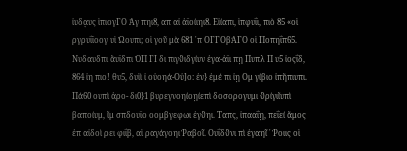ἰυδᾳυς ἱπιογΓΟ Ἀγ πηι8, απ αἰ ἀϊοίιηι8. Εἰίαπι, ἱπφυΐι, πιὸ 85 «οἱ ργρυΐϊοογ υἱ Ὠουπι; οἱ γοῦ μὰ 681 ᾿π ΟΓΓΟβΆΓΟ οἱ Ποπηΐπ65. Νυδαυδπι ἃυϊδπι ὉΠ ΓΙ δι πιγϑιδγίυν ἐγα-ἀϊι πῃ Πυπλ Π υ5 ἰοςΐδ, 864 ἰη πιο! θυ5, δυἱὶ ἰ οὐοηά-Οὐ]ο: ἐν} ἐμέ πι ἰῃ Ομ γίβιο ἰπἤπιυπι. Πά60 ουπὶ ἀρο- δι0}1 βυρεγνοηίοῃίεπὶ δοσορογυμι ϑρίγιἴυπὶ βαποίυμ, ἴμ σπδουϊο οομβγεφωι ἐγϑηι. Ταπς, ἰπααΐῃ, πεΐεί ἄμος ἐπ αἰδοὶ ρει φιΐβ, αἱ ραγάγοηι Ῥαβοῖ. Ουΐδϑνι πὶ ἐγαηῖ ᾿ Ῥοιις οἱ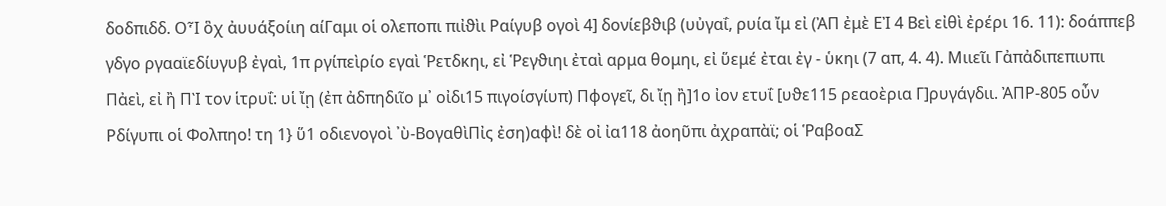δοδπιδδ. ΟἿ ὃχ ἀυυάξοίιη αίΓαμι οἱ ολεποπι πιἰϑὶι Ραίγυβ ογοὶ 4] δονίεβϑιβ (υὐγαΐ, ρυία ἴμ εἰ (ἈΠ ἐμὲ ΕἸ 4 Βεὶ εἰθὶ ἐρέρι 16. 11): δοάππεβ γδγο ργααϊεδίυγυβ ἐγαὶ, 1π ργίπεὶρίο εγαὶ Ῥετδκηι, εἰ Ῥεγϑιηι ἐταὶ αρμα θομηι, εἰ ὕεμέ ἐται ἐγ - ὑκηι (7 απ, 4. 4). Μιιεῖι Γἀπἀδιπεπιυπι Πἀεὶ, εἰ ἢ ΠῚ τον ἱτρυΐ: υἱ ἴῃ (ἐπ ἀδπηδιῖο μ᾽ οἰδι15 πιγοίσγίυπ) Πφογεῖ, δι ἴῃ ἢ]1ο ἰον ετυΐ [υϑε115 ρεαοὲρια Γ]ρυγάγδιι. ἈΠΡ-805 οὖν Ρδίγυπι οἱ Φολπηο! τη 1} ὕ1 οδιενογοὶ ᾿ὺ-ΒογαθὶΠἰς ἐση)αφὶ! δὲ οἰ ἰα118 ἀοηῦπι ἀχραπὰϊ; οἱ ῬαβοαΣ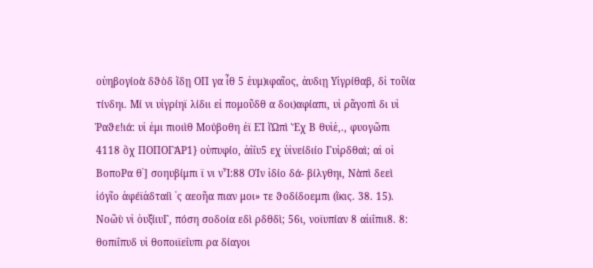οὐηβογίοὰ δϑὸδ ἴδῃ ΟΠ γα ἶθ 5 ἐυμ)ιφαῖος, ἀυδιῃ Υἱγρίθαβ, δἰ τοῦία τίνδηι. Μί νι υἱγρίηϊ λίδιι εἰ πομοῦδθ α δοι)αφίαπι, υἱ ρᾶγοπὶ δι υἱ Ῥαϑε!ιά: υἱ ἐμι πιοιὶθ Μούβοθη ἐϊ ΕἸ ἴὩπὶ Ἔχ Β θυἱἑ,., φυογῶπι 4118 ὃχ ΠΟΠΟΓΆΡ1} οὐπυφίο, ἀἰΐυ5 εχ ὑἱνείδιίο Γυἰρδθαὶ; αἱ οἱ ΒοποΡα θ᾽] σοηυβίμπι ϊ νι νἾ:88 ΟἸν ἰδίο δά- βίλγθηι, Νὰπὶ δεεὶ ἰόγῖο ἀφέϊἀδταίὶ ᾿ς αεοῆα πιαν μοι» τε ϑοδίδοεμπι (ἴκις. 38. 15). Νοῶὺ νἱ ὁυξίιυΓ, πόση σοδοία εδὶ ρδθδὶ; 56ι, νοϊυπίαν 8 αἰιΐπιι8. 8: θοπιΐπυδ υἱ θοποιϊεΐυπι ρα δίαγοι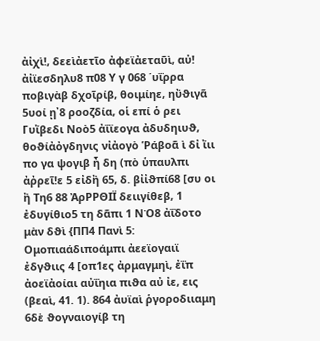ἀἰχὶ!, δεεὶἀετῖο ἀφεϊἀεταῦὶ, αὐ! ἀἰϊεσδηλυ8 π08 Υ γ 068 ΄υΐρρα ποβιγὰβ δχοῖρίβ, θοιμίηε, ηὔϑιγᾶ 5υοί ῃ᾽8 ροοζδία, οἱ επί ὁ ρει Γυἴβεδι Νοὸ5 ἀΐϊεογα ἀδυδηιυϑ, θοϑίἀὀγδηνις νἰἀογὸ Ῥάβοᾶ ὶ δἰ ἴιι πο γα ψογιβ ἦ δη (πὸ ὑπαυλπι ἀῤρεῖ!ε 5 εἰδἢ 65, δ. βἰἰϑπί68 [συ οι ἢ Τη6 88 ἈρΡΡΘΙΪ δειιγίθεβ, 1 ἐδυγίθιο5 τη δᾶπι 1 ΝῸ8 ἀΐδοτο μὰν δϑὶ {ΠΠ4 Πανὶ 5: Ομοπιαάδιποάμπι ἀεεϊογαιϊ ἐδγϑιις 4 [οπ1ες ἀρμαγμηὶ, ἐΐπ ἀοεϊἀοίαι αὐΐηια πιϑα αὐ ἰε, εις (βεαὶ, 41. 1). 864 ἀυϊαὶ ῥγοροδιιαμη 6δὲ ϑογναιογίβ τη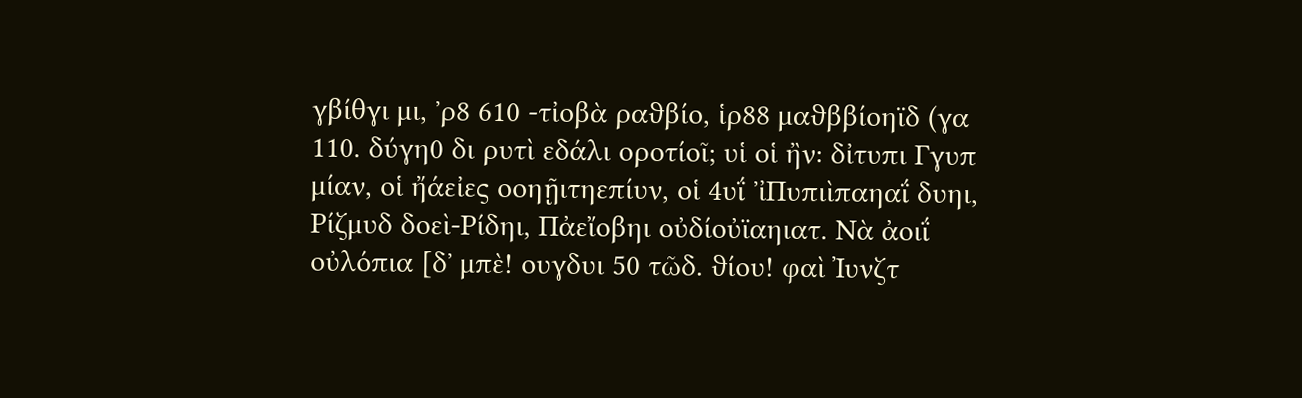γβίθγι μι, ᾿ρ8 610 -τἰοβὰ ραϑβίο, ἱρ88 μαϑββίοηϊδ (γα 110. δύγη0 δι ρυτὶ εδάλι οροτίοῖ; υἱ οἱ ἢν: δἰτυπι Γγυπ μίαν, οἱ ἤάεἰες οοηῇιτηεπίυν, οἱ 4υΐ ᾿ἰΠυπιὶπαηαΐ δυηι, Ρίζμυδ δοεὶ-Ρίδηι, Πἀεἴοβηι οὐδίοὐϊαηιατ. Νὰ ἀοιΐ οὐλόπια [δ᾽ μπὲ! ουγδυι 50 τῶδ. ϑίου! φαὶ Ἰυνζτ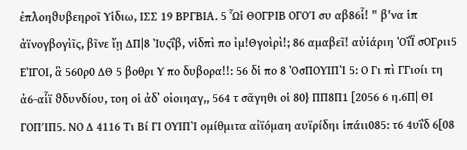ἐπλοηϑυβεηροῖ Υἱδιω, ΙΣΣ 19 ΒΡΓΒΙΑ. 5 Ὧἱ ΘΟΓΡΙΒ ΟΓΟΊ συ αβ86ἷ! " β'να ἱπ ἀϊνογβογὶῖς, βῖνε ἴῃ ΔΠ|8 Ἰυςΐβ, νἱδπὶ πο ἰμ!Θγοὶρὶ!; 86 αμαβεῖ! αὐἱάριη ὈΐΪ σΟΓριι5 ΕἸΓΟΙ, ἃ 560ρ0 ΔΘ 5 βοθρι Υ πο δυβορα!!: 56 δἱ πο 8 ὈσΠΟΥΙΠῚ 5: Ο Γι πὶ ΓΓιοίι τη ἀ6-αἷϊ ϑδυνδίου, τοη οἱ ἀδ᾽ οἰοιηαγ,, 564 τ σᾶγηθι οἱ 80} ΠΠ8Π1 [2056 6 η.6Π| ΘΙ ΓΟΠΊΠ5. ΝΟ Δ 4116 Τι Βί ΓΙ ΟΥΙΠῚ ομίθμιτα αἰϊόμαη αυϊρίδηι ἱπάιι085: τ6 4υΐδ 6[08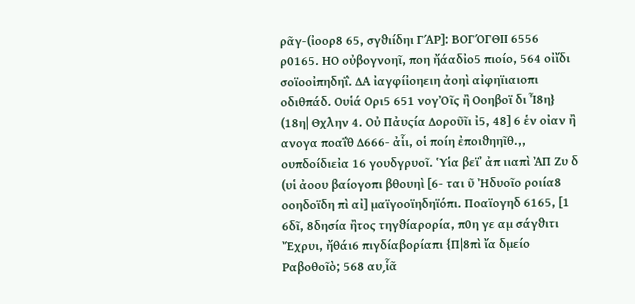ρᾶγ-(ἰοορ8 65, σγϑιίδηι ΓΆΡ]: ΒΟΓΌΓΘΙΙ 6556 ρ0165. ΗΟ οὐβογνοηῖ, ποη ἤάαδἰο5 πιοίο, 564 οἰἴδι σοϊοοἰπηδηΐ. ΔΑ ἰαγφίἰοηειη ἀοηὶ αἰφηϊιαιοπι οδιθπάδ. Ουἱά Ορι5 651 νογὈῖς ἢ Οοηβοϊ δι Ἶ8η} (18η| Θχλην 4. Οὐ Πἀυςία Δοροῦῖι ἰ5, 48] 6 ἑν οἰαν ἢ ανογα ποαΐθ Δ666- ἀἷι, οἱ ποίη ἐποιϑηηῖθ.,, ουπδοίδιεἰα 16 γουδγρυοῖ. Ὑἱα βεϊ᾽ ἀπ ιιαπὶ ἈΠ Ζυ δ (υἱ ἀοου βαίογοπι βθουηὶ [6- ται ῦ Ἠδυοῖο ροιία8 οοηδοϊδη πὶ αἰ] μαϊγοοϊηδηϊόπι. Ποαϊογηδ 6165, [1 6δῖ, 8δησία ἢτος τηγϑίαρορία, π0η γε αμ σάγϑιτι Ἔχρυι, ἤθάι6 πιγδίαβορίαπι {Π|8πὶ ἴα δμείο Ραβοθοῖὸ; 568 αυ͵ἷᾶ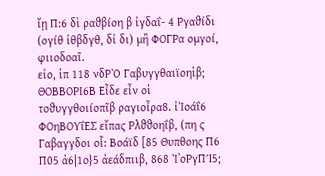ἴῃ Π:6 δὶ ραϑβίοη β ἰγδαΐ- 4 Ργαϑίδι (ογίθ ἰθβδγθ, δἰ δι) μἢ ΦΟΓΡα ομγοί, φιιοδοαῖ.
εἰο, ἱπ 118 νδΡῸ Γαβυγγθαιϊοηἱβ; ΘΟΒΒΟΡΙ6Β Εἶδε εἶν οἱ τοϑυγγθοιίοπῖβ ραγιοἶρα8. ἰἸοάΐ6 ΦΟηΒΟΥΐΕΣ εἴπας Ρλϑϑοηΐβ, (πη ς Γαβαγγδοι οἷ: Βοάϊδ [85 Θυπθοης Π6 Π05 ἀ6|1ο}5 ἀεάδπιιβ, 868 Ἰ᾿οΡγΠΊ5;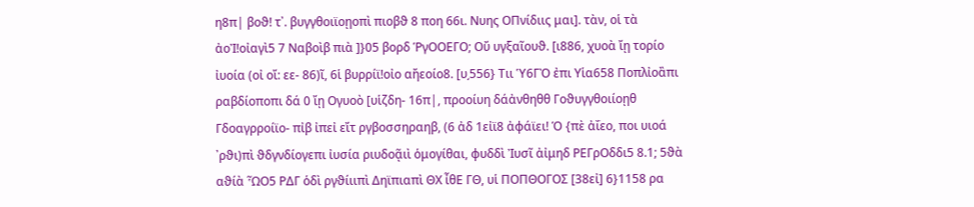η8π| βοϑ! τ᾿. βυγγθοιϊοῃοπὶ πιοβϑ 8 ποη 66ι. Νυης ΟΠνίδιις μαι]. τὰν, οἱ τὰ ἀοἸ!οἰαγὶ5 7 Ναβοὶβ πιὰ ]}05 βορδ ῬγΟΟΕΓΟ; Οὔ υγξαῖουϑ. [ι886, χυοὰ ἴῃ τορίο ἰυοία (οἰ οἴ: εε- 86)ῖ, 6ἱ βυρρίϊ!οἰο αἤεοίο8. [υ͵556} Τιι Ὑ6ΓῸ ἐπι Υἱα658 Ποπλἰοἂπι ραβδίοποπι δά 0 ἴῃ Ογυοὸ [υἱζδη- 16π|, προοίυη δάἀνθηθθ Γοϑυγγθοιίοῃθ Γδοαγρροίϊο- πἰβ ἰπεἰ εἴτ ργβοσσηραηβ, (6 ἀδ 1εἰϊ8 ἀφάϊει! Ὁ {πὲ ἀΐεο, ποι υιοά ᾿ρϑι)πὶ ϑδγνδίογεπι ἰυσία ριυδοᾷιὶ ὁμογίθαι, φυδδὶ Ἰυσῖ ἀἰμηδ ΡΕΓρΟδδι5 8.1; 5ϑὰ αϑίὰ ὯΟ5 ΡΔΓ ὁδὶ ργϑίιιπὶ Δηϊπιαπὶ ΘΧ ἶθΕ ΓΘ, υἱ ΠΟΠΘΟΓΟΣ [38εἰ] 6}1158 ρα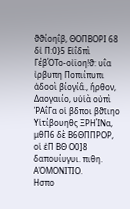ϑϑίοηΐβ, ΘΟΠΒΟΡΙ 68 δἰ Π:0}5 Εἰΐδπὶ ΓέβΌΤο-οἰϊοη!ϑ: υΐα ἰρβυπη Ποπιίπυπι ἀδοοὶ βίογίἃ., ἤρθον, Δαογαιίο, υὑἱὰ οὐπὶ ῬΑΐΓα οἱ βδποι βϑῖιηο Υἱτίβουηθς ΞΡΗΊΝα, μθΠ6 δὲ Β6ΘΠΠΡΟΡ, οἱ ἐΠ ΒΘ Ο0]8 δαπουίυγυι. πιθη.
ΑὉΜΟΝΙΤΙΟ.
Ησπο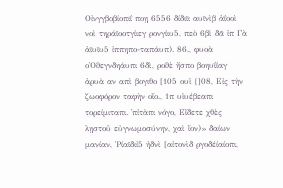Οἰνγγβοβίοπιΐ ποῃ 6556 δίδιϊι αυϊνὶβ ἀΐοοὶ νοὶ τηράϊοοτγίιεγ ρονγίιυ5, πεὸ 6βὶ δᾶ ἰπ Γὰ ἀϊυϊυ5 ἰππηπο-ταπάυπ). 86., φυοὰ οὈϑεγνδηάυπι 6δὶ, ροϑὲ ἤσπο βοηυΐίαγ ἀρυὰ αν απὶ βογιθο [105 ουἱ {]08, Εἰς τὴν ζωοφόρον ταφὴν οἴο., 1π υἱυέβεαπι τορείμιταπι. ᾿πἰτὰπι νόγο, Εἴδετε χθὲς λῃστοῦ εὐγνωμοσύνην, χαὶ ἴον)» δαίων μανίαν, Ῥίαϊδιἰ5 ἠδνὶ [αἰτονὶδ ργοδέίαίοπι,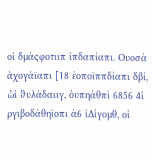οἱ δμάςφοτιιπ ἱπδαπίαπι. Ουοσά ἀχογάϊαπι [18 ἐοποϊππδίαπι δβί, ὧἱ ϑυλάδαιιγ, ὁυπηάθπὶ 6856 4ἱ ργιβοδάθηϊοπι ἀ6 ἰΔίγομθ, οἱ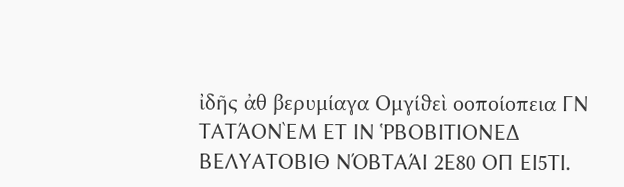ἰδῆς ἀθ βερυμίαγα Ομγίϑεὶ οοποίοπεια ΓΝ ΤΑΤΆΟΝῈΜ ΕΤ ΙΝ ῬΒΟΒΙΤΙΟΝΕΔ ΒΕΛΥΑΤΟΒΙΘ ΝΌΒΤΑΆΙ 2Ε80 ΟΠ ΕΙ5ΤΙ.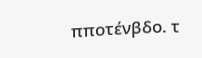πποτένβδο. τ